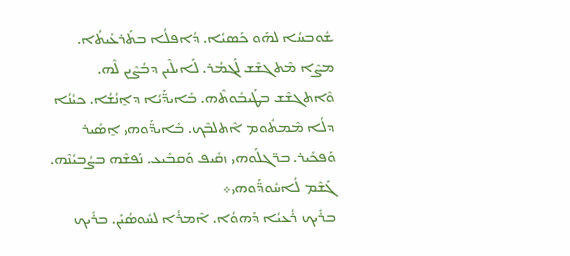ܫܽܘܒܚܳܐ ܠܗܰܘ ܟܰܣܝܳܐ. ܕܳܐܦܠܳܐ ܒܬܰܪܥܺܝܬܳܐ. ܡܨܶܐ ܡܶܬܓܫܶܫ ܠܰܓܡܳܪ. ܠܰܐܝܠܶܝܢ ܕܒܳܨܶܝܢ ܠܶܗ. ܘܶܐܬܓܫܶܫ ܒܛܰܝܒܽܘܬܶܗ. ܒܺܐܝܕ̈ܰܝܳܐ ܕܐ̱ܢܳܫܳܐ. ܟܝܳܢܳܐ ܕܠܳܐ ܡܶܡܬܽܘܡ ܐܶܬܠܒܶܟ. ܒܺܐܝܕ̈ܰܘܗܝ ܐ̱ܣܺܝܪ ܘܰܦܟܺܝܪ. ܒܪ̈ܓܠܰܘܗܝ ܙܩܺܝܦ ܘܰܩܒܺܝܥ. ܢܰܦܫܶܗ ܒܨܳܒܝܳܢܶܗ. ܓܰܫܶܡ ܠܳܐܚܽܘܕ̈ܰܘܗܝ܀
ܒܪܺܝܟ ܪܳܥܝܳܐ ܕܰܗܘܳܐ. ܐܶܡܪܳܐ ܠܚܽܘܣܳܝܰܢ. ܒܪܺܝܟ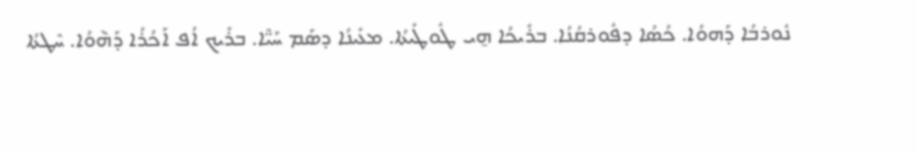ܢܽܘܪܒܳܐ ܕܰܗܘܳܐ. ܟܳܣܳܐ ܕܦܽܘܪܩܳܢܳܐ. ܒܪܺܝܟܳܐ ܗ̱ܝ ܛܽܘܛܺܝܬܳܐ. ܡܥܺܝܢܳܐ ܕܣܰܡ ܚܰܝ̈ܶܐ. ܒܪܺܝܟ ܐܳܦ ܐܰܟܳܪܳܐ ܕܰܗ݉ܘܳܐ. ܚܶܛܬܳܐ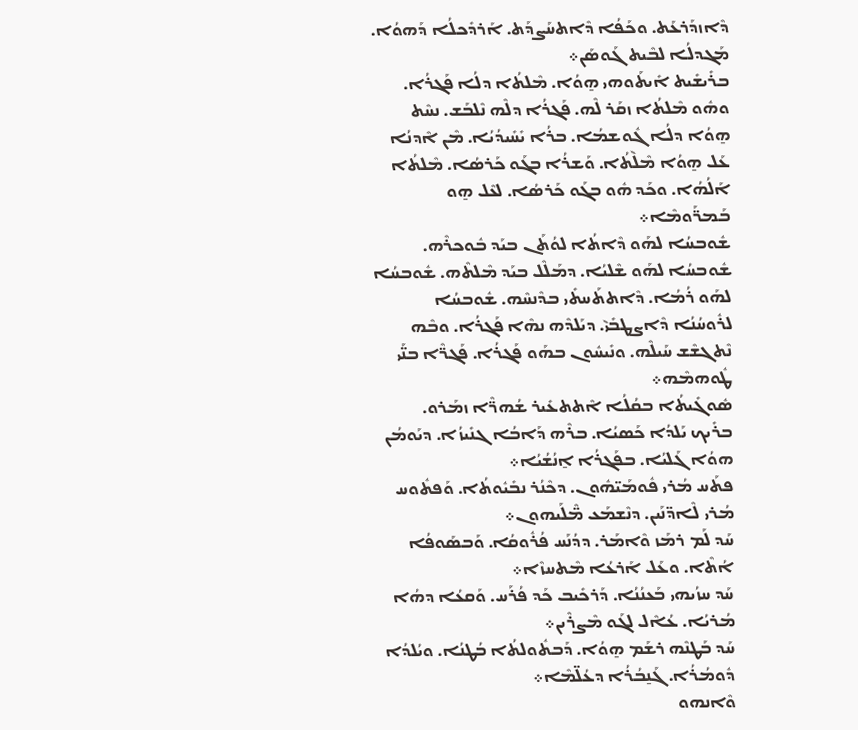ܕܶܐܙܕܰܪܥܰܬ. ܘܟܰܦܳܐ ܕܶܐܬܚܰܨܕܰܬ. ܐܰܪܕܺܟܠܳܐ ܕܰܗܘܳܐ. ܡܰܓܕܠܳܐ ܠܒܶܝܬ ܓܰܘܣܰܢ܀
ܒܪܺܝܫܺܝܬ ܐܺܝܬܰܘܗܝ ܗ̱ܘܳܐ. ܡܶܠܬܳܐ ܕܠܳܐ ܦܰܓܪܳܐ. ܘܗܽܘ ܡܶܠܬܳܐ ܙܩܰܪ ܠܶܗ. ܦܰܓܪܳܐ ܕܠܶܗ ܢܶܠܒܰܫ. ܢܚܶܬ ܗ̱ܘܳܐ ܕܠܳܐ ܓܽܘܫܡܳܐ. ܒܪܳܐ ܝܺܚܺܝܕܳܝܳܐ. ܡܶܢ ܐܶܕܢܳܐ ܥܰܠ ܗ̱ܘܳܐ ܡܶܠ݉ܬܳܐ. ܘܰܫܪܳܐ ܒܓܰܘ ܟܰܪܣܳܐ. ܡܶܠܬܳܐ ܐܰܠܳܗܳܐ. ܘܟܰܕ ܗܽܘ ܒܓܰܘ ܟܰܪܣܳܐ. ܠܥܶܠ ܗ̱ܘ ܒܰܡܪ̈ܰܘܡܶܐ܀
ܫܽܘܒܚܳܐ ܠܗܰܘ ܕܶܐܬܳܐ ܠܘܳܬܰܢ ܒܝܰܕ ܒܽܘܟܪܶܗ. ܫܽܘܒܚܳܐ ܠܗܰܘ ܫܶܠܝܳܐ. ܕܡܰܠܶܠ ܒܝܰܕ ܡܶܠܬܶܗ. ܫܽܘܒܚܳܐ ܠܗܰܘ ܪܳܡܳܐ. ܕܶܐܬܬܰܚܬܺܝ ܒܕܶܢܚܶܗ. ܫܽܘܒܚܳܐ ܠܪܽܘܚܳܢܳܐ ܕܶܐܨܛܒܺܝ݉. ܕܝܰܠܕܶܗ ܢܗܶܐ ܦܰܓܪܳܐ. ܘܒܶܗ ܢܶܬܓܫܶܫ ܚܰܝܠܶܗ. ܘܢܺܝܚܽܘܢ ܒܗܰܘ ܦܰܓܪܳܐ. ܦܰܓܪ̈ܶܐ ܒܢ̈ܰܝ ܛܽܘܗܡܶܗ܀
ܣܽܘܓܺܝܬܳܐ ܒܩܳܠܳܐ ܐܶܬܬܥܺܝܪ ܫܳܗܪ̈ܶܐ ܙܡܰܪܘ.
ܒܪܺܝܟ ܝܰܠܕܳܐ ܟܰܣܝܳܐ. ܒܪܶܗ ܕܰܐܒܳܐ ܓܢܺܝܙܳܐ. ܕܝܰܘܡܳܢ ܗܘܳܐ ܓܰܠܝܳܐ. ܒܦܰܓܪܳܐ ܐ̱ܢܳܫܳܝܳܐ܀
ܦܬܰܚ ܡܳܪܝ ܦܽܘܡܰܝ̈ܗܽܘܢ. ܕܟܶܢܳܪ ܢܒܺܝܽܘܬܳܐ. ܘܰܦܬܽܘܚ ܡܳܪܝ ܠܶܐܕ̈ܢܰܝܢ. ܕܢܶܫܡܰܥ ܡ̈ܶܠܰܝܗܘܢ܀
ܚܰܕ ܠܰܡ ܪܡܰܙ ܘܶܐܡܰܪ. ܕܕܳܢܰܚ ܦܳܪܽܘܩܳܐ. ܘܰܒܣܰܘܦܳܐ ܐܳܬܶܐ. ܘܥܰܠ ܐܰܪܥܳܐ ܡܶܬܚܙܶܐ܀
ܚܰܕ ܚܙܳܝܗܝ ܒܰܥܢܳܢܳܐ. ܕܰܪܟܺܝܒ ܟܰܕ ܦܳܪܰܚ. ܘܰܩܥܳܐ ܕܗܳܐ ܡܳܪܝܳܐ. ܥܳܐܶܠ ܠܓܰܘ ܡܶܨܪܶܝܢ܀
ܚܰܕ ܒܰܛܢܶܗ ܪܫܰܡ ܗ̱ܘܳܐ. ܕܰܒܬܽܘܠܬܳܐ ܒܳܛܢܳܐ. ܘܝܳܠܕܳܐ ܕܽܘܡܳܪܳܐ. ܓܰܢ̱ܒܳܪܳܐ ܕܥܳܠ̈ܡܶܐ܀
ܘܶܐܢܗܘ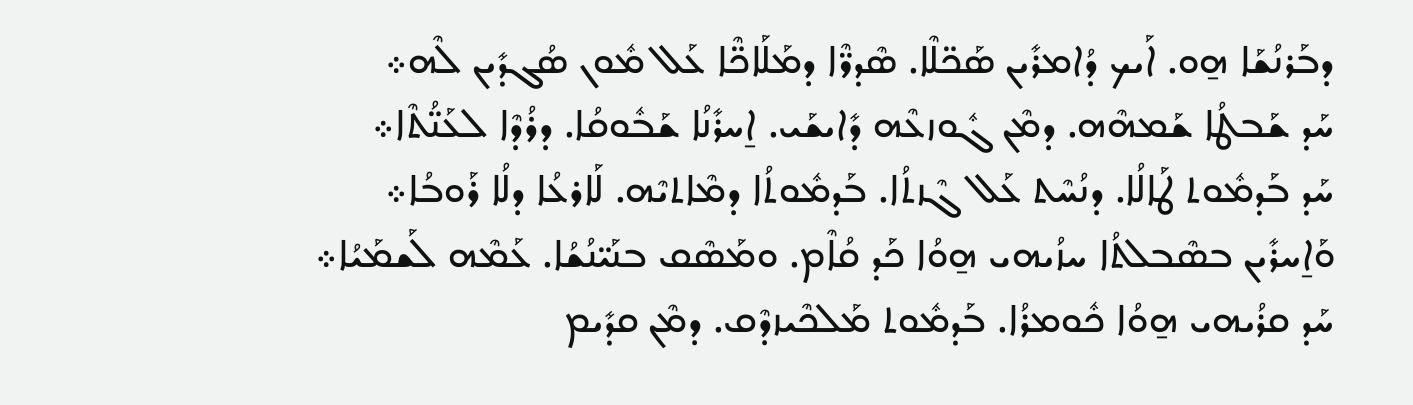ܕܒܰܪܢܳܫܰܐ ܗ̱ܘ. ܐܰܝܟ ܕܳܐܡܪܺܝܢ ܣܰܟ̈ܠܶܐ. ܣܶܕܪ̈ܶܐ ܕܡܰܠܰܐܟ̈ܶܐ ܥܰܠ ܡܽܘܢ ܣܳܓܕܺܝܢ ܠܶܗ܀
ܚܰܕ ܫܰܒܛܳܐ ܫܰܡܗܶܗ. ܕܡܶܢ ܓܽܘܙܥܶܗ ܕܺܐܝܫܰܝ. ܐ̱ܚܪܺܢܳܐ ܫܰܒܽܘܩܳܐ. ܕܪܳܕܶܐ ܠܥܰܢ̈ܳܬܶܐ܀
ܚܰܕ ܒܰܕܡܽܘܬ ܛܰܐܠܳܐ. ܕܢܳܚܶܬ ܥܰܠ ܓܶܙܬܳܐ. ܒܰܕܡܽܘܬܳܐ ܕܡܶܐܬܝܶܗ. ܠܰܐܪܥܳܐ ܕܠܳܐ ܪܰܘܒܳܐ܀
ܘܰܐ̱ܚܪܺܝܢ ܒܣܶܒܠܬܳܐ ܚܙܳܝܗܝ ܗ̱ܘܳܐ ܟܰܕ ܩܳܐܶܡ. ܘܡܰܣܶܩ ܒܢܰܝ̈ܢܳܫܳܐ. ܥܰܡܶܗ ܠܰܫܡܰܝܳܐ܀
ܚܰܕ ܩܪܳܝܗܝ ܗ̱ܘܳܐ ܟܽܘܡܪܳܐ. ܒܰܕܡܽܘܬ ܡܰܠܟܶܝܙܕܶܩ. ܕܡܶܢ ܩܕܺܝܡ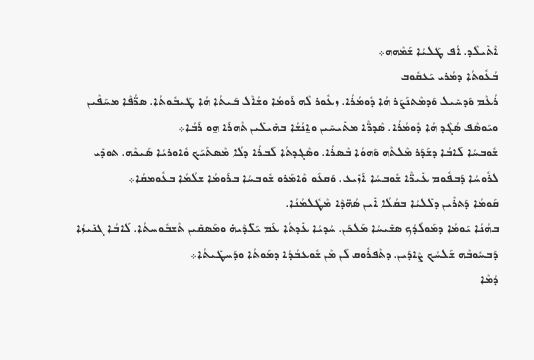ܐܶܬܺܝܠܶܕ. ܐܳܦ ܛܰܠܝܳܐ ܫܰܡܶܗܗ܀
ܒܳܥܽܘܬܳܐ ܕܡܳܪܝ ܝܰܥܩܽܘܒ
ܪܳܥܶܡ ܘܰܕܚܺܝܠ ܘܰܕܡܶܬܢܰܨܰܪ ܗܳܐ ܕܽܘܡܳܪܳܐ. ܙܥܽܘܪ ܠܶܗ ܪܰܘܡܳܐ ܘܫܳܐܶܠ ܒܰܝܬܳܐ ܗܳܐ ܛܰܝܒܽܘܬܳܐ. ܣܪ̈ܳܦܶܐ ܡܚܰܦܶܝܢ ܘܝܰܘܣܶܦ ܣܳܓܶܕ ܗܳܐ ܕܽܘܡܳܪܳܐ. ܣܶܕܪ̈ܶܐ ܡܬܺܝܚܺܝܢ ܘܐ̱ܢܳܫܳܐ ܒܗܺܝܠܺܝܢ ܬܶܗܪܰܐ ܗ̱ܘ ܪܰܒܳܐ܀
ܫܽܘܒܚܳܐ ܠܰܐܒܳܐ ܕܫܰܕܰܪ ܡܶܠܬܶܗ ܘܰܗܘܳܐ ܒܶܣܪܳܐ. ܘܣܶܓܕܬܳܐ ܠܰܒܪܳܐ ܕܠܳܐ ܡܶܣܬܰܝܰܟ ܘܽܐܘܪܝܳܐ ܣܰܝܟܶܗ. ܬܘܕܺܝ ܠܪܽܘܚܳܐ ܕܰܒܦܽܘܡ ܥܺܝܪ̈ܶܐ ܫܽܘܒܚܳܐ ܐܰܙܺܝܥ. ܘܰܩܥܰܘ ܘܶܐܡܰܪܘ ܫܽܘܒܚܳܐ ܒܪܰܘܡܳܐ ܫܠܳܡܳܐ ܒܥܽܘܡܩܳܐ܀
ܩܰܘܡܳܐ ܕܰܬܪܶܝܢ ܕܠܺܠܝܳܐ ܒܩܳܠܳܐ ܐܺܝܢ ܣܳܗ̈ܕܶܐ ܡܶܛܽܠܡܳܢܳܐ.
ܒܗܳܢܳܐ ܝܰܘܡܳܐ ܕܡܰܘܠܳܕܳܟ ܣܫܺܝܚܳܐ ܡܰܠܟܰܢ. ܚܳܕܝܳܐ ܥܺܕܬܳܐ ܥܰܡ ܝܰܠ̈ܕܶܝܗ̇ ܘܡܰܣܩܺܝܢ ܬܶܫܒܽܘܚܬܳܐ. ܠܰܐܒܳܐ ܓܢܺܝܙܳܐ ܕܰܒܚܽܘܒܶܗ ܫܰܠܚܳܟ ܨܶܐܕܰܝܢ. ܕܬܶܦܪܽܘܩ ܠܰܢ ܡܶܢ ܫܽܘܥܒܳܕܳܐ ܕܡܰܘܬܳܐ ܘܕܰܚܛܺܝܬܳܐ܀
ܕܳܡܶܐ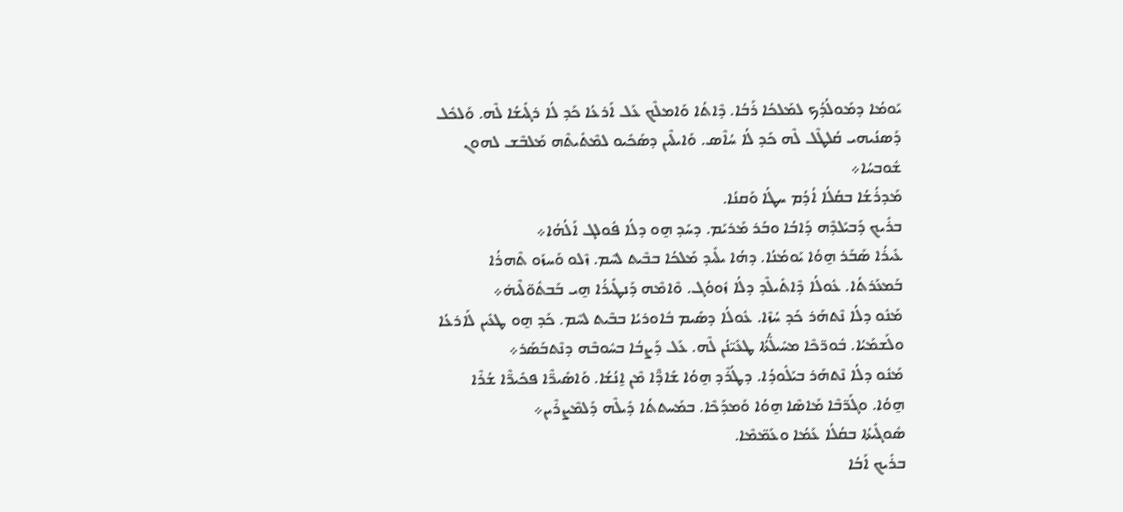ܝܰܘܡܳܐ ܕܡܰܘܠܳܕܳܟ ܠܡܰܠܟܳܐ ܪܰܒܳܐ. ܕܶܐܬܳܐ ܘܰܐܡܠܶܟ ܥܰܠ ܐܰܪܥܳܐ ܟܰܕ ܠܳܐ ܪܓܺܝܫܳܐ ܠܶܗ. ܘܰܠܟܽܠ ܕܰܣܢܳܝܗܝ ܩܳܠܛܶܠ ܠܶܗ ܟܰܕ ܠܳܐ ܚܳܐܶܣ. ܘܰܐܝܠܶܝܢ ܕܣܰܟܺܝܘ ܠܡܶܬܺܝܬܶܗ ܡܰܠܒܶܫ ܠܗܘܢ ܫܽܘܒܚܳܐ܀
ܡܰܕܪܳܫܳܐ ܒܩܳܠܳܐ ܐܳܕܳܡ ܚܛܳܐ ܘܰܩܢܳܐ.
ܒܪܺܝܟ ܕܰܒܝܰܠܕܶܗ ܕܰܐܒܳܐ ܘܒܰܪ ܡܰܪܝܰܡ. ܕܚܰܕ ܗ̱ܘ ܕܠܳܐ ܦܽܘܠܓ ܐܰܠܳܗܳܐ܀
ܥܺܝܪܳܐ ܣܰܒܰܪ ܗ̱ܘܳܐ ܝܰܘܡܳܢܳܐ. ܕܗܳܐ ܝܠܺܝܕ ܡܰܠܟܳܐ ܒܒܶܝܬ ܠܚܶܡ. ܙܶܠܘ ܘܰܚܙܰܘ ܬܶܗܪܳܐ ܒܰܡܥܰܪܬܳܐ. ܥܽܘܠܳܐ ܕܶܐܬܺܝܠܶܕ ܕܠܳܐ ܙܽܘܘܳܓ. ܘܶܐܡܶܗ ܕܰܢܛܺܝܪܳܐ ܗ̱ܝ ܒܰܒܬܽܘ̈ܠܶܝܗ̇܀
ܡܰܢܽܘ ܕܠܳܐ ܢܶܬܗܰܪ ܟܰܕ ܚܳܙܶܐ. ܥܽܘܠܳܐ ܕܣܺܝܡ ܒܽܐܘܪܝܳܐ ܒܒܶܝܬ ܠܚܶܡ. ܟܰܕ ܗ̱ܘ ܛܥܺܝܢ ܠܰܐܪܥܳܐ ܘܠܰܫܡܰܝܳܐ. ܒܽܘܪ̈ܟܶܐ ܡܚܺܝܠ̈ܳܬܳܐ ܛܥܺܝ̈ܢܳܢ ܠܶܗ. ܥܰܠ ܕܰܨܒܳܐ ܒܚܽܘܒܶܗ ܕܢܶܬܒܰܣܰܪ܀
ܡܰܢܽܘ ܕܠܳܐ ܢܶܬܗܰܪ ܒܝܰܠܽܘܕܳܐ. ܕܛܳܪܶܕ ܗ̱ܘܳܐ ܫܺܐܕ̈ܶܐ ܡܶܢ ܐ̱ܢܳܫܳܐ. ܘܰܐܣܺܝܪ̈ܶܐ ܦܟܺܝܪ̈ܶܐ ܫܳܪܶܐ ܗ̱ܘܳܐ. ܘܓܰܪ̈ܒܶܐ ܡܰܐܣܶܐ ܗ̱ܘܳܐ ܘܰܡܕܰܟܶܐ. ܒܡܰܚܬܬܳܐ ܕܺܝܠܶܗ ܕܰܠܡܶܨܪܶܝܢ܀
ܣܽܘܓܺܝܬܳܐ ܒܩܳܠܳܐ ܥܰܡܳܐ ܘܥܰܡ̈ܡܶܐ.
ܒܪܺܝܟ ܐܰܒܳܐ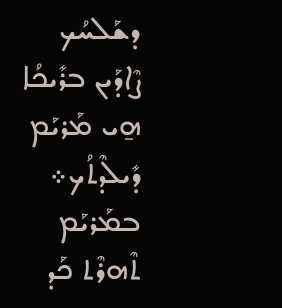ܕܫܰܠܚܳܟ ܨܶܐܕܰܝܢ ܒܪܺܝܟܳܐ ܗ̱ܝ ܡܰܪܝܰܡ ܕܺܝܠܶܕܬܳܟ܀
ܒܡܰܪܝܰܡ ܬܶܗܪܶܬ ܟܰܕ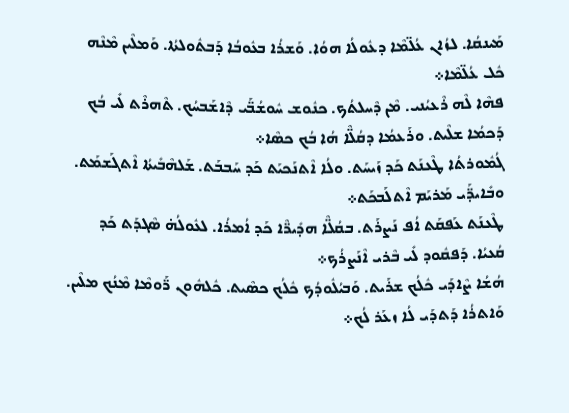ܡܰܝܢܩܳܐ. ܠܙܳܐܢ ܥܳܠ̈ܡܶܐ ܕܥܽܘܠܳܐ ܗܘܳܐ. ܘܰܫܪܳܐ ܒܥܽܘܒܳܐ ܕܰܒܬܽܘܠܬܳܐ. ܘܰܡܠܶܝܢ ܡܶܢܶܗ ܟܽܠ ܥܳܠ̈ܡܶܐ܀
ܦܗܶܐ ܠܶܗ ܪܶܥܝܳܢܝ. ܡܶܢ ܕܶܚܠܬܳܟ. ܟܢܽܘܫ ܚܽܘܫܳܒ̈ܰܝ ܕܶܐܫܰܒܚܳܟ. ܬܶܗܪܶܬ ܠܺܝ ܒܳܟ ܕܰܟܡܳܐ ܫܠܶܝܬ. ܘܪܰܥܡܳܐ ܕܩܳܠ̈ܶܐ ܗܳܐ ܒܳܟ ܟܣܶܐ܀
ܓܳܡܽܘܪܬܳܐ ܛܶܥܢܰܬ ܟܰܕ ܙܰܝܚܰܬ. ܘܠܳܐ ܐܶܬܢܰܟܝܰܬ ܟܰܕ ܚܰܒܒܰܬ. ܫܰܠܗܶܒܺܝܬܳܐ ܐܶܬܓܰܫܡܰܬ. ܘܒܺܐܝܕ̈ܰܝ ܡܰܪܝܰܡ ܐܶܬܠܰܒܟܰܬ܀
ܛܶܥܢܰܬ ܥܰܦܩܰܬ ܐܳܦ ܢܰܨܪܰܬ. ܒܩܳܠ̈ܶܐ ܗܕܺܝܪ̈ܶܐ ܟܰܕ ܐܳܡܪܳܐ. ܠܥܽܘܠܳܗ̇ ܣܶܓܕܰܬ ܟܰܕ ܩܳܥܝܳܐ. ܕܰܦܩܽܘܕ ܠܺܝ ܒܶܪܝ ܐܶܢܰܨܪܳܟ܀
ܗܳܫܳܐ ܨܶܐܕܰܝ ܟܽܠܳܟ ܫܪܰܝܬ. ܘܰܒܝܳܠܽܘܕܳܟ ܟܽܠܳܟ ܟܣܶܝܬ. ܟܽܠܗܽܘܢ ܪ̈ܰܘܡܶܐ ܡܶܢܳܟ ܡܠܶܝܢ. ܘܰܐܬܪܳܐ ܕܰܬܕܰܝ ܠܳܐ ܙܥܰܪ ܠܳܟ܀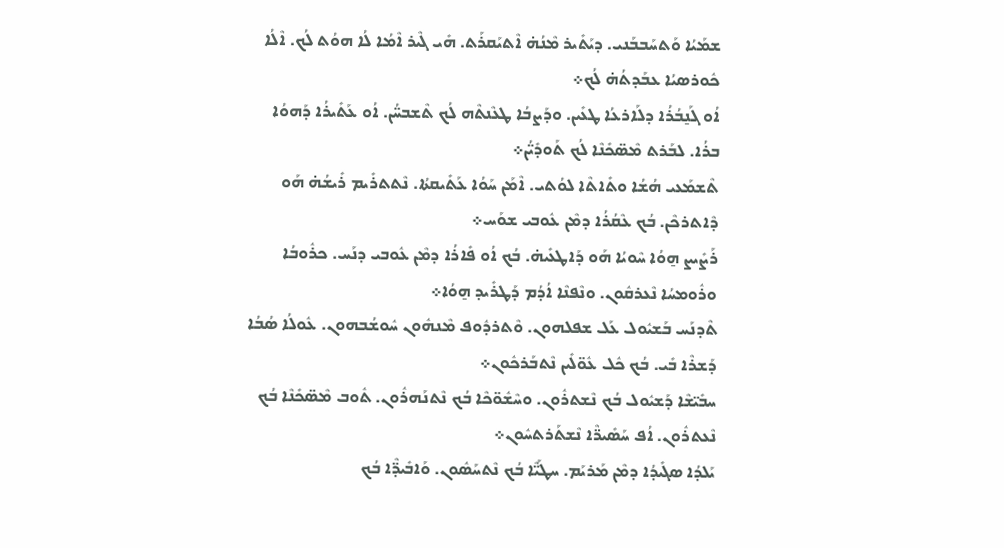ܫܡܰܝܳܐ ܘܰܬܚܰܒܒܰܢܝ. ܕܝܰܬܺܝܪ ܡܶܢܳܗ̇ ܐܶܬܝܰܩܪܰܬ. ܗܺܝ ܓܶܝܪ ܐܶܡܳܐ ܠܳܐ ܗܘܳܬ ܠܳܟ. ܐܶܠܳܐ ܟܽܘܪܣܝܳܐ ܥܒܰܕܬܳܗ̇ ܠܳܟ܀
ܐܳܘ ܓܰܢ̱ܒܳܪܳܐ ܕܠܰܐܪܥܳܐ ܛܥܺܝܢ. ܘܕܰܨܒܳܐ ܛܥܶܢܬܶܗ ܠܳܟ ܬܶܫܒܚ̈ܳܢ. ܐܳܘ ܥܰܬܺܝܪܳܐ ܕܰܗܘܳܐ ܒܪܳܐ. ܠܒܰܪܬ ܡܶܣ̈ܟܺܢܶܐ ܠܳܟ ܬܰܘܕܺܝ̈ܳܢ܀
ܬܶܫܡܰܥܝ ܗܳܫܳܐ ܘܬܺܐܬܶܐ ܠܘܳܬܝ. ܐܶܡܰܢ ܚܰܘܳܐ ܥܰܬܺܝܩܬܳܐ. ܢܶܬܬܪܺܝܡ ܪܺܝܫܳܗ̇ ܗܰܘ ܕܶܐܬܪܟܶܢ. ܒܳܟ ܥܶܩܳܪܳܐ ܕܡܶܢ ܥܽܘܒܝ ܫܘܰܚ܀
ܪܰܨܺܝܨ ܗ̱ܘܳܐ ܚܶܘܝܳܐ ܗܰܘ ܕܰܐܛܥܺܝܗ̇. ܒܳܟ ܐܳܘ ܦܺܐܪܳܐ ܕܡܶܢ ܥܽܘܒܝ ܕܢܰܚ. ܟܪܽܘܒܳܐ ܘܪܽܘܡܚܳܐ ܢܶܥܪܩܽܘܢ. ܘܢܶܦܢܶܐ ܐܳܕܳܡ ܕܰܛܪܺܝܕ ܗ̱ܘܳܐ܀
ܬܶܕܢܰܚ ܒܰܫܝܽܘܠ ܥܰܠ ܫܦܠܗܘܢ. ܘܶܬܪܕܽܘܦ ܡܶܢܗܽܘܢ ܚܽܘܫܳܒܗܘܢ. ܥܽܘܠܳܐ ܣܳܒܳܐ ܕܰܫܪܶܐ ܒܺܝ. ܒܳܟ ܟܽܠ ܥܽܘ̈ܠܺܝܢ ܢܶܬܒܰܪܟܽܘܢ܀
ܚܒܺܝ̈ܫܶܐ ܕܰܫܝܽܘܠ ܒܳܟ ܢܶܫܬܪܽܘܢ. ܘܚܶܫܽܘ̈ܟܶܐ ܒܳܟ ܢܶܬܢܰܗܪܽܘܢ. ܬܽܘܒ ܡܶܣ̈ܟܺܢܶܐ ܒܳܟ ܢܶܥܬܪܽܘܢ. ܐܳܦ ܚܰܣܺܝܪ̈ܶܐ ܢܶܫܬܰܪܬܚܽܘܢ܀
ܝܰܠܕܳܐ ܣܓܺܝܕܳܐ ܕܡܶܢ ܡܰܪܝܰܡ. ܚܛܰܝ̈ܶܐ ܒܳܟ ܢܶܬܚܰܣܽܘܢ. ܘܰܐܒܺܝܕ̈ܶܐ ܒܳܟ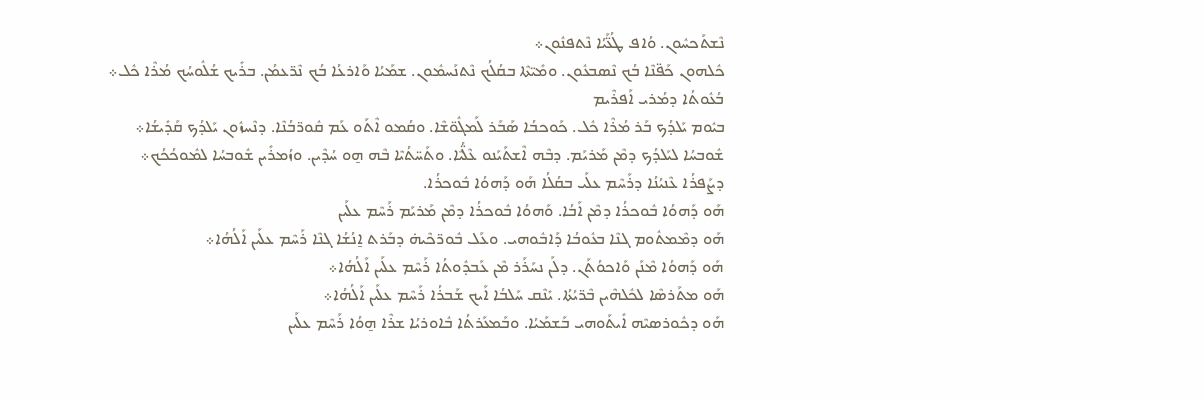ܢܶܫܬܰܟܚܽܘܢ. ܘܳܐܦ ܛܳܥ̈ܰܝܳܐ ܢܶܬܦܢܽܘܢ܀
ܟܽܠܗܘܢ ܟܰܦ̈ܢܶܐ ܒܳܟ ܢܶܣܒܥܽܘܢ. ܘܡܺܝ̈ܬܶܐ ܒܩܳܠܳܟ ܢܶܬܢܰܚܡܽܘܢ. ܫܡܰܝܳܐ ܘܰܐܪܥܳܐ ܒܳܟ ܢܶܪ̈ܥܡܳܢ. ܒܪܺܝܟ ܫܳܠܽܘܚܳܟ ܡܳܪܶܐ ܟܽܠ܀
ܒܳܥܽܘܬܳܐ ܕܡܳܪܝ ܐܰܦܪܶܝܡ
ܒܝܽܘܡ ܝܰܠܕܳܟ ܒܰܪ ܡܳܪܶܐ ܟܽܠ. ܟܰܘܟܒܳܐ ܣܰܒܰܪ ܠܰܡܓܽܘ̈ܫܶܐ. ܘܩܳܡܘ ܐܶܬܰܘ ܥܰܡ ܩܽܘܪ̈ܒܳܢܶܐ. ܕܢܶܚܙܽܘܢ ܝܰܠܕܳܟ ܩܰܕܺܝܫܳܐ܀
ܫܽܘܒܚܳܐ ܠܝܰܠܕܳܟ ܕܡܶܢ ܡܰܪܝܰܡ. ܕܒܶܗ ܐܶܫܬܰܝܰܢܘ ܥܶܠ̈ܳܝܶܐ. ܘܬܰܚ̈ܬܳܝܶܐ ܒܶܗ ܗ̱ܘ ܚܳܕܶܝܢ. ܘܙܳܡܪܺܝܢ ܫܽܘܒܚܳܐ ܠܡܽܘܟܳܟܳܟ܀
ܕܨܰܦܪܳܐ ܥܶܢܝܳܢܳܐ ܕܪܰܚܶܡ ܥܠܰܝ ܒܩܳܠܳܐ ܗܰܘ ܕܰܗܘܳܐ ܒܽܘܟܪܳܐ.
ܗܰܘ ܕܰܗܘܳܐ ܒܽܘܟܪܳܐ ܕܡܶܢ ܐܰܒܳܐ. ܘܰܗܘܳܐ ܒܽܘܟܪܳܐ ܕܡܶܢ ܡܰܪܝܰܡ ܪܰܚܶܡ ܥܠܰܝܢ
ܗܰܘ ܕܡܶܡܬܽܘܡ ܓܢܶܐ ܒܥܽܘܒܳܐ ܕܰܐܒܽܘܗܝ. ܘܥܰܠ ܒܽܘܪ̈ܟܶܝܗ̇ ܕܒܰܪܬ ܐ̱ܢܳܫܳܐ ܓܢܶܐ ܪܰܚܶܡ ܥܠܰܝܢ ܐܰܠܳܗܳܐ܀
ܗܰܘ ܕܰܗܘܳܐ ܡܶܢܰܢ ܘܰܐܟܘܳܬܰܢ. ܕܠܰܢ ܢܚܰܪܰܪ ܡܶܢ ܥܰܒܕܽܘܬܳܐ ܪܰܚܶܡ ܥܠܰܝܢ ܐܰܠܳܗܳܐ܀
ܗܰܘ ܡܬܰܪܣܶܐ ܠܟܽܠܗܶܝܢ ܒܶܪ̈ܝܳܬܳܐ. ܝܺܢܶܩ ܚܰܠܒܳܐ ܐܰܝܟ ܫܰܒܪܳܐ ܪܰܚܶܡ ܥܠܰܝܢ ܐܰܠܳܗܳܐ܀
ܗܰܘ ܕܟܽܘܪܣܝܶܗ ܐܺܝܬܰܘܗܝ ܒܰܫܡܰܝܳܐ. ܘܒܰܡܥܰܪܬܳܐ ܒܽܐܘܪܝܳܐ ܫܪܶܐ ܗ̱ܘܳܐ ܪܰܚܶܡ ܥܠܰܝܢ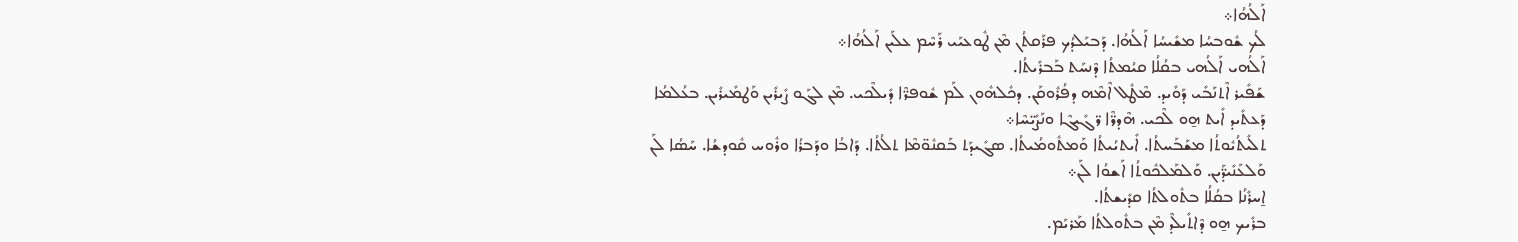ܐܰܠܳܗܳܐ܀
ܠܳܟ ܫܽܘܒܚܳܐ ܡܫܺܝܚܳܐ ܐܰܠܳܗܳܐ. ܕܰܒܝܰܠܕܳܟ ܦܪܰܩܬܳܢ ܡܶܢ ܛܽܘܥܝܰܝ ܪܰܚܶܡ ܥܠܰܝܢ ܐܰܠܳܗܳܐ܀
ܐܰܠܳܗܝ ܐܰܠܳܗܝ ܒܩܳܠܳܐ ܩܝܳܡܬܳܐ ܕܶܢܚܰܬ ܒܰܒܪܺܝܬܳܐ.
ܫܰܦܺܝܪ ܐܶܬܢܰܒܺܝ ܕܰܘܺܝܕ. ܡܶܛܽܠ ܐܶܡܶܗ ܕܦܳܪܽܘܩܰܢ. ܕܟܽܠܗܽܘܢ ܠܰܡ ܫܽܘܦܪ̈ܶܐ ܕܺܝܠܶܟܝ. ܡܶܢ ܠܓܰܘ ܨܺܝܪܺܝܢ ܘܰܛܡܺܝܪܺܝܢ. ܒܥܳܠܡܳܐ ܕܰܥܬܺܝܕ ܐܺܝܬ ܗ̱ܘ ܠܶܟܝ. ܗܶܕܪ̈ܶܐ ܪ̈ܓܺܝܓܶܐ ܘܢܰܨܺܝ̈ܚܶܐ܀
ܬܠܺܝܬܳܝܽܘܬܳܐ ܡܫܰܒܰܚܬܳܐ. ܐܺܝܬܝܳܝܬܳܐ ܘܰܡܬܽܘܡܳܝܬܳܐ. ܣܓܺܝܕܰܬ ܒܰܩܢܽܘ̈ܡܶܐ ܬܠܳܬܳܐ. ܕܰܐܒܳܐ ܘܕܰܒܪܳܐ ܘܪܽܘܚ ܩܽܘܕܫܳܐ. ܚܰܣܳܐ ܠܰܢ ܘܰܠܥܰܢܺܝܕ̈ܰܝܢ. ܘܰܠܡܰܠܟܽܘܬܳܐ ܐܰܫܘܳܐ ܠܰܢ܀
ܐ̱ܚܪܺܢܳܐ ܒܩܳܠܳܐ ܒܬܽܘܠܬܳܐ ܩܕܺܝܫܬܳܐ.
ܒܪܺܝܟ ܗ̱ܘ ܕܶܐܬܺܝܠܶܕ ܡܶܢ ܒܬܽܘܠܬܳܐ ܡܰܪܝܰܡ.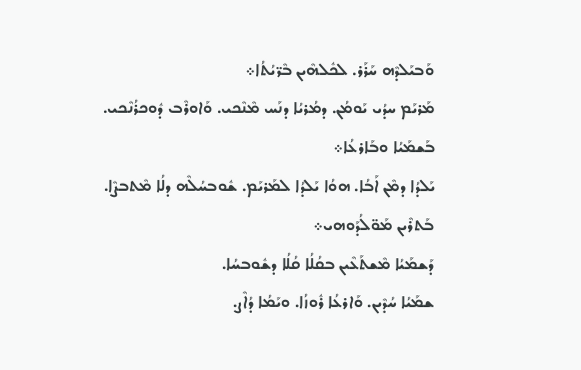ܘܰܒܝܰܠܕܶܗ ܚܰܪܰܪ. ܠܟܽܠܗܶܝܢ ܒܶܪ̈ܝܳܬܳܐ܀
ܡܰܪܝܰܡ ܚܕܳܝ ܝܰܘܡܳܢ. ܕܡܳܪܝܳܐ ܕܢܰܚ ܡܶܢܶܟܝ. ܘܰܐܘܪܶܒ ܕܽܘܟܪܳܢܶܟܝ. ܒܰܫܡܰܝܳܐ ܘܒܰܐܪܥܳܐ܀
ܝܰܠܕܳܐ ܕܡܶܢ ܐܰܒܳܐ. ܗܘܳܐ ܝܰܠܕܳܐ ܠܡܰܪܝܰܡ. ܫܽܘܒܚܳܠܶܗ ܕܠܳܐ ܡܶܬܒܨܶܐ. ܒܰܬܪܶܝܢ ܡܰܘ̈ܠܳܕܰܘܗܝ܀
ܕܰܫܡܰܝܳܐ ܡܶܫܬܰܥܶܝܢ ܒܩܳܠܳܐ ܩܳܠܳܐ ܕܫܽܘܒܚܳܐ.
ܫܡܰܝܳܐ ܚܳܕܶܝܢ. ܘܰܐܪܥܳܐ ܪܽܘܙܳܐ. ܘܝܰܡܳܐ ܕܳܐܶܨ.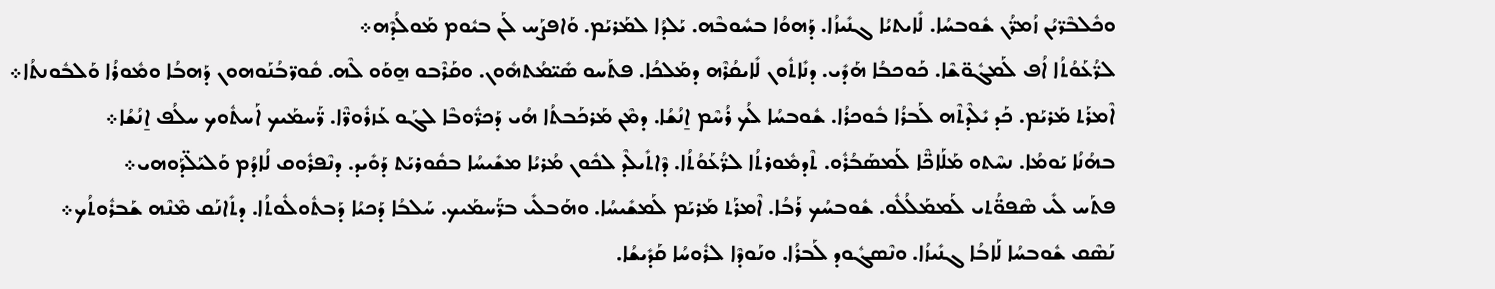ܘܟܽܠܒܶܪ̈ܝܳܢ ܙܳܡܪ̈ܳܢ ܫܽܘܒܚܳܐ. ܠܺܐܝܬܝܳܐ ܓܢܺܝܙܳܐ. ܕܰܗܘܳܐ ܒܚܽܘܒܶܗ. ܝܰܠܕܳܐ ܠܡܰܪܝܰܡ. ܘܰܐܦܨܰܚ ܠܰܢ ܒܝܽܘܡ ܡܰܘܠܳܕܶܗ܀
ܠܪ̈ܳܥܰܘܳܬܳܐ ܐܳܦ ܠܰܡܓܽܘ̈ܫܶܐ. ܟܰܘܟܒܳܐ ܗܰܕܺܝ. ܕܢܺܐܬܽܘܢ ܠܺܐܝܩܳܪܶܗ ܕܡܰܠܟܳܐ. ܦܬܰܚܘ ܣܺܝ̈ܡܳܬܗܽܘܢ. ܘܩܰܪܶܒܘ ܗ̱ܘܰܘ ܠܶܗ. ܩܽܘܪ̈ܒܳܢܰܘܗܘܢ ܕܰܗܒܳܐ ܘܡܽܘܪܳܐ ܘܰܠܒܽܘܢܬܳܐ܀
ܐܶܡܪܰܬ ܡܰܪܝܰܡ. ܟܰܕ ܝܺܠܶܕܬܶܗ ܠܰܒܪܳܐ ܒܽܘܟܪܳܐ. ܫܽܘܒܚܳܐ ܠܳܟ ܪܳܚܶܡ ܐ̱ܢܳܫܳܐ. ܕܡܶܢ ܡܰܪܟܰܒܬܳܐ ܗܳܝ ܕܰܟܪ̈ܽܘܒܶܐ ܠܓܰܘ ܥܰܙܪܽܘܪ̈ܶܐ. ܪ̈ܰܚܡܰܝܟ ܐܰܚܬܽܘܟ ܚܠܳܦ ܐ̱ܢܳܫܳܐ܀
ܒܗܳܢܳܐ ܝܰܘܡܳܐ. ܢܚܶܬܘ ܡܰܠܰܐܟ̈ܶܐ ܠܰܡܣܰܒܳܪܽܘ. ܬܶܕܡܽܘܪܬܳܐ ܠܪ̈ܳܥܰܘܳܬܳܐ. ܕܶܐܬܺܝܠܶܕ ܠܟܽܘܢ ܡܳܪܝܳܐ ܡܫܺܝܚܳܐ ܒܩܽܘܪܝܰܬ ܕܰܘܺܝܕ. ܕܢܶܦܪܽܘܩ ܠܳܐܕܳܡ ܘܰܠܝܰܠ̈ܕܰܘܗܝ܀
ܦܬܰܚ ܠܺܝ ܣܶܦܘ̈ܳܬܝ ܠܰܡܡܰܠܳܠܽܘ. ܫܽܘܒܚܳܟ ܪܰܒܳܐ. ܐܶܡܪܰܬ ܡܰܪܝܰܡ ܠܰܡܫܺܝܚܳܐ. ܘܗܰܒܠܺܝ ܒܪ̈ܰܚܡܰܝܟ. ܚܰܠܒܳܐ ܕܰܟܝܳܐ ܕܰܒܬܽܘܠܽܘܬܳܐ. ܕܬܺܐܢܰܩ ܡܶܢܶܗ ܫܰܒܪܽܘܬܳܟ܀
ܢܰܣܶܩ ܫܽܘܒܚܳܐ ܠܰܐܒܳܐ ܓܢܺܝܙܳܐ. ܘܢܶܣܓܽܘܕ ܠܰܒܪܳܐ. ܘܢܰܘܕܶܐ ܠܪܽܘܚܳܐ ܩܰܕܺܝܫܳܐ.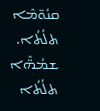ܩܢܽܘ̈ܡܶܐ ܬܠܳܬܳܐ. ܫܡܳܗ̈ܶܐ ܬܠܳܬܳܐ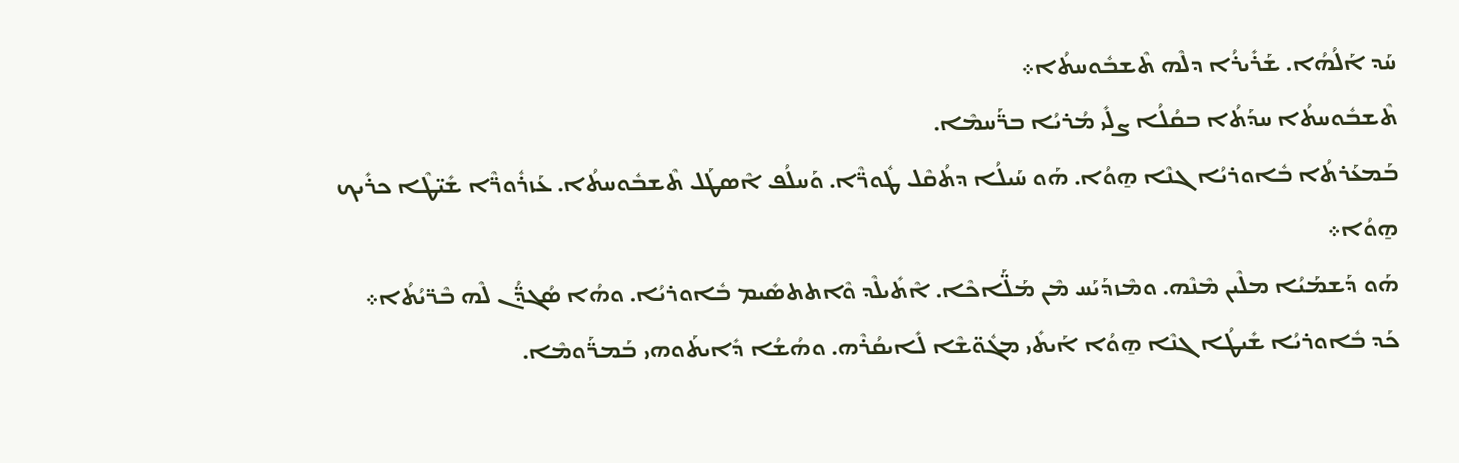ܚܰܕ ܐܰܠܳܗܳܐ. ܫܰܪܺܝܪܳܐ ܕܠܶܗ ܬܶܫܒܽܘܚܬܳܐ܀
ܬܶܫܒܽܘܚܬܳܐ ܚܕܰܬܳܐ ܒܩܳܠܳܐ ܨܠܺܝ ܡܳܪܝܳܐ ܒܪ̈ܰܚܡܶܐ.
ܒܰܡܥܰܪܬܳܐ ܒܽܐܘܪܝܳܐ ܓܢܶܐ ܗ̱ܘܳܐ. ܗܰܘ ܚܰܝܠܳܐ ܕܬܳܩܶܠ ܛܽܘܪ̈ܶܐ. ܘܰܚܠܳܦ ܐܶܣܛܰܠ ܬܶܫܒܽܘܚܬܳܐ. ܥܰܙܪܽܘܪ̈ܶܐ ܫܺܝ̈ܛܶܐ ܟܪܺܝܟ ܗ̱ܘܳܐ܀
ܗܰܘ ܕܰܫܡܰܝܳܐ ܡܠܶܝܢ ܡܶܢܶܗ. ܘܡܶܙܕܰܝܰܚ ܡܶܢ ܡܰܠ̈ܰܐܟܶܐ. ܐܶܬܺܝܠܶܕ ܘܶܐܬܬܣܺܝܡ ܒܽܐܘܪܝܳܐ. ܘܗܳܐ ܣܳܓܕ̈ܳܢ ܠܶܗ ܒܶܪ̈ܝܳܬܳܐ܀
ܟܰܕ ܒܽܐܘܪܝܳܐ ܫܺܝܛܳܐ ܓܢܶܐ ܗ̱ܘܳܐ ܐܰܝܬܺܝ ܡܓܽܘ̈ܫܶܐ ܠܺܐܝܩܳܪܶܗ. ܘܗܳܫܳܐ ܕܺܐܝܬܰܘܗܝ ܒܰܡܪ̈ܰܘܡܶܐ.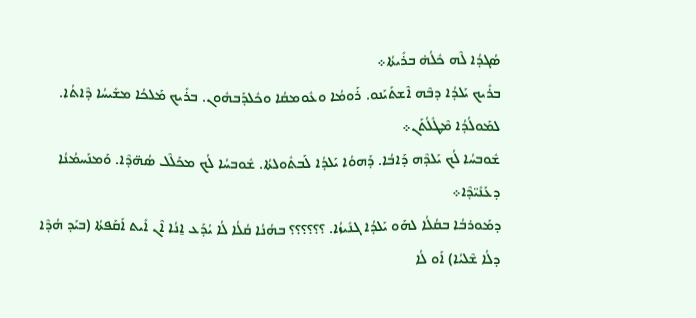ܣܳܓܕܳܐ ܠܶܗ ܟܽܠܳܗ̇ ܒܪܺܝܬܳܐ܀
ܒܪܺܝܟ ܝܰܠܕܳܐ ܕܒܶܗ ܐܶܫܬܰܝܰܢܘ. ܪܰܘܡܳܐ ܘܥܽܘܡܩܳܐ ܘܟܽܠܕܰܒܗܽܘܢ. ܒܪܺܝܟ ܡܰܠܟܳܐ ܡܫܺܝܚܳܐ ܕܶܐܬܳܐ. ܠܡܰܘܠܳܕܳܐ ܡܶܛܽܠܳܬܰܢ܀
ܫܽܘܒܚܳܐ ܠܳܟ ܝܰܠܕܶܗ ܕܰܐܒܳܐ. ܕܰܗܘܳܐ ܝܰܠܕܳܐ ܠܰܒܬܽܘܠܬܳܐ. ܫܽܘܒܚܳܐ ܠܳܟ ܡܟܰܠܶܠ ܣܳܗ̈ܕܶܐ. ܘܰܡܢܰܚܡܳܢܳܐ ܕܥܰܢܺܝ̈ܕܶܐ܀
ܕܡܰܘܪܒܳܐ ܒܩܳܠܳܐ ܠܗܰܘ ܝܰܠܕܳܐ ܓܢܺܝܙܳܐ. ؟؟؟؟؟؟ ܒܗܳܢܳܐ ܩܳܠܳܐ ܠܳܐ ܝܳܕܰܥ ܐ̱ܢܳܐ ܐܶܢ ܐܺܝܬ ܐܰܩܰܦܬܳܐ (ܒܝܰܕ ܗܳܕܶܐ ܕܠܳܐ ܫܶܠܝܳܐ) ܐܰܘ ܠܳܐ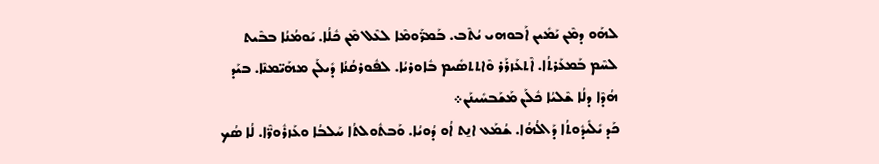ܠܗܰܘ ܕܡܶܢ ܝܰܡܺܝܢ ܐܰܒܘܗܝ ܝܳܬܶܒ. ܒܰܡܪ̈ܰܘܡܶܐ ܠܥܶܠ ܡܶܢ ܟܽܠܳܐ. ܝܰܘܡܳܢܳܐ ܒܒܶܝܬ ܠܚܶܡ ܒܰܡܥܰܪܬܳܐ. ܐܶܬܥܰܙܪܰܪ ܘܶܐܬܬܣܺܝܡ ܒܽܐܘܪܝܳܐ. ܠܦܽܘܪܩܳܢܳܐ ܕܺܝܠܰܢ ܡܗܰܝ̈ܡܢܶܐ. ܒܝܰܕ ܗܳܕܶܐ ܕܠܳܐ ܫܶܠܝܳܐ ܟܽܠܰܢ ܡܰܫܰܒܚܺܝܢܰܢ܀
ܟܰܕ ܝܺܠܺܝܕܽܘܬܳܐ ܕܰܐܠܳܗܳܐ. ܫܳܡܰܥ ܐܢ̱ܬ ܐܳܘ ܕܳܘܝܳܐ. ܘܰܒܬܽܘܠܬܳܐ ܚܰܠܒܳܐ ܘܥܰܙܪܽܘܪ̈ܶܐ. ܠܳܐ ܣܳܟ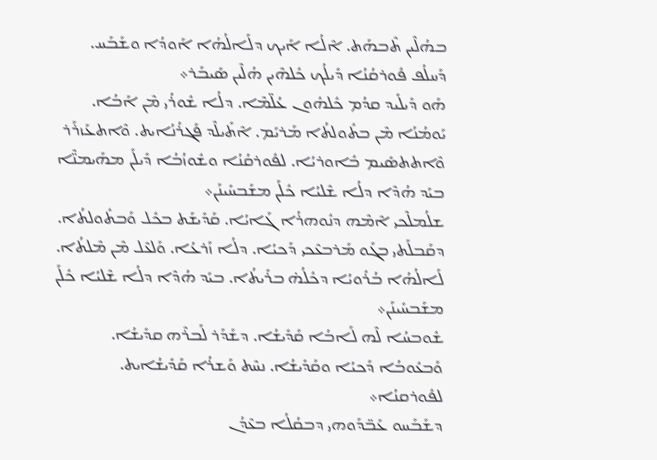ܒܗܳܠܶܝܢ ܬܶܒܗܰܬ. ܐܶܠܳܐ ܐܰܝܟ ܕܠܰܐܠܳܗܳܐ ܐܰܘܕܳܐ ܘܫܰܒܰܚ. ܕܰܚܠܳܦ ܦܽܘܪܩܳܢܳܐ ܕܺܝܠܳܟ ܟܽܠܗܶܝܢ ܗܳܠܶܝܢ ܣܰܝܒܰܪ܀
ܗܰܘ ܕܺܝܠܺܝܕ ܩܕܳܡ ܟܽܠܗܽܘܢ ܥܳܠ̈ܡܶܐ. ܕܠܳܐ ܫܽܘܪܳܝ ܡܶܢ ܐܰܒܳܐ. ܝܰܘܡܳܢܳܐ ܡܶܢ ܒܬܽܘܠܬܳܐ ܡܰܪܝܰܡ. ܐܶܬܺܝܠܶܕ ܦܰܓܪܳܢܳܐܝܬ. ܘܶܐܬܥܰܙܪܰܪ ܘܶܐܬܬܣܺܝܡ ܒܽܐܘܪܝܳܐ. ܠܦܽܘܪܩܳܢܳܐ ܘܫܽܘܙܳܒܳܐ ܕܺܝܠܰܢ ܡܗܰܝܡܢ̈ܶܐ ܒܝܰܕ ܗܳܕܶܐ ܕܠܳܐ ܫܶܠܝܳܐ ܟܽܠܰܢ ܡܫܰܒܚܺܝܢܰܢ܀
ܫܠܳܡܠܶܟܝ ܐܶܡܶܗ ܕܢܽܘܗܪܳܐ ܓܰܐܝܳܐ. ܩܰܕܺܝܫܰܬ ܒܟܽܠ ܘܰܒܬܽܘܠܬܳܐ. ܕܩܰܒܠܰܬܝ ܒܓܰܘ ܡܰܪܒܥܶܟܝ ܕܰܟܝܳܐ. ܕܠܳܐ ܙܰܪܥܳܐ. ܘܰܠܥܶܠ ܡܶܢ ܡܶܠܬܳܐ. ܠܰܐܠܳܗܳܐ ܒܳܪܽܘܝܳܐ ܕܟܽܠܳܗ̇ ܒܪܺܝܬܳܐ. ܒܝܰܕ ܗܳܕܶܐ ܕܠܳܐ ܫܶܠܝܳܐ ܟܽܠܰܢ ܡܫܰܒܚܺܝܢܰܢ܀
ܫܽܘܒܚܳܐ ܠܶܗ ܠܰܐܒܳܐ ܩܰܕܺܝܫܳܐ. ܕܫܰܕܰܪ ܠܰܒܪܶܗ ܩܕܺܝܫܳܐ. ܘܰܒܥܽܘܒܳܐ ܕܰܟܝܳܐ ܘܩܰܕܺܝܫܳܐ. ܢܚܶܬ ܘܰܫܪܳܐ ܩܰܕܺܝܫܳܐܝܬ. ܠܦܽܘܪܩܢܳܐ܀
ܕܫܰܒܰܚܘ ܥܰܒ̈ܕܰܘܗܝ ܕܒܩܳܠܳܐ ܒܥܶܕܳܢ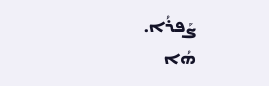ܨܰܦܪܳܐ.
ܗܳܐ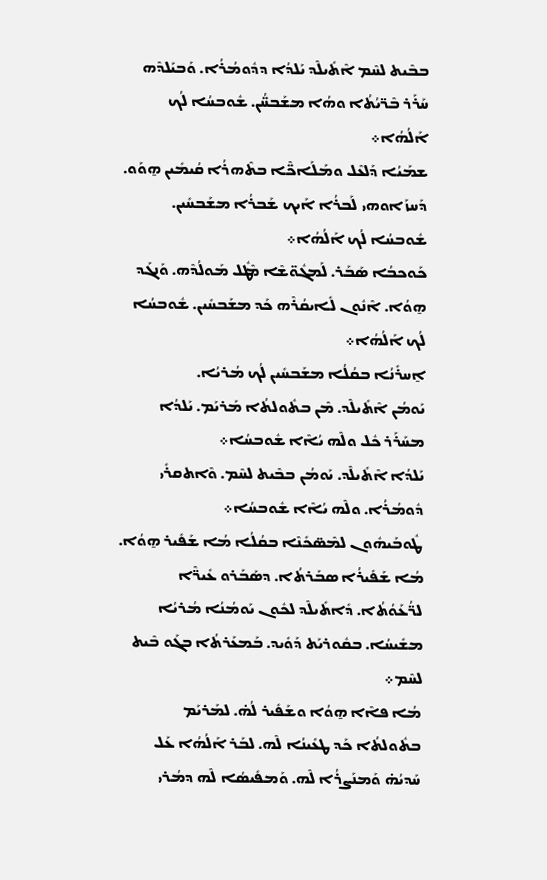ܒܒܶܝܬ ܠܚܶܡ ܐܶܬܺܝܠܶܕ ܝܰܠܕܳܐ ܕܕܽܘܡܳܪܳܐ. ܘܰܒܝܰܠܕܶܗ ܚܰܪܰܪ ܒܶܪ̈ܝܳܬܳܐ ܘܗܳܐ ܡܫܰܒܚ̈ܳܢ. ܫܽܘܒܚܳܐ ܠܳܟ ܐܰܠܳܗܳܐ܀
ܫܡܰܝܳܐ ܕܰܠܥܶܠ ܘܡܰܠܰܐܟ̈ܶܐ ܒܬܶܗܪܳܐ ܩܳܝܡܺܝܢ ܗ̱ܘܰܘ. ܕܰܚܙܰܐܘܗܝ ܠܰܒܪܳܐ ܐܰܝܟ ܫܰܒܪܳܐ ܡܫܰܒܚܺܝܢ. ܫܽܘܒܚܳܐ ܠܳܟ ܐܰܠܳܗܳܐ܀
ܟܰܘܟܒܳܐ ܣܰܒܰܪ. ܠܰܡܓܽܘ̈ܫܶܐ ܡܶܛܽܠ ܡܰܘܠܳܕܶܗ. ܘܰܢܓܰܕ ܗ̱ܘܳܐ. ܐܶܢܽܘܢ ܠܺܐܝܩܳܪܶܗ ܟܰܕ ܡܫܰܒܚܺܝܢ. ܫܽܘܒܚܳܐ ܠܳܟ ܐܰܠܳܗܳܐ܀
ܐ̱ܚܪܺܢܳܐ ܒܩܳܠܳܐ ܡܫܰܒܚܺܝܢ ܠܳܟ ܡܳܪܝܳܐ.
ܝܰܘܡܳܢ ܐܶܬܺܝܠܶܕ. ܡܶܢ ܒܬܽܘܠܬܳܐ ܡܰܪܝܰܡ. ܝܰܠܕܳܐ ܡܚܰܪܰܪ ܟܽܠ ܘܠܶܗ ܝܳܐܶܐ ܫܽܘܒܚܳܐ܀
ܝܰܠܕܳܐ ܐܶܬܺܝܠܶܕ. ܝܰܘܡܳܢ ܒܒܶܝܬ ܠܚܶܡ. ܘܶܐܬܩܪܺܝ ܕܽܘܡܳܪܳܐ. ܘܠܶܗ ܝܳܐܶܐ ܫܽܘܒܚܳܐ܀
ܛܽܘܒܰܝܗܽܘܢ ܠܡܶܣ̈ܟܺܢܶܐ ܒܩܳܠܳܐ ܡܳܐ ܫܰܦܺܝܪ ܗ̱ܘܳܐ.
ܡܳܐ ܫܰܦܺܝܪܳܐ ܣܒܰܪܬܳܐ. ܕܣܰܒܰܪܘ ܥܺܝܪ̈ܶܐ ܠܪ̈ܳܥܰܘܳܬܳܐ. ܕܺܐܬܺܝܠܶܕ ܠܟܽܘܢ ܝܰܘܡܳܢܳܐ ܡܳܪܝܳܐ ܡܫܺܝܚܳܐ. ܒܩܽܘܪܝܰܬ ܕܰܘܺܝܕ. ܒܰܡܥܰܪܬܳܐ ܒܓܰܘ ܒܶܝܬ ܠܚܶܡ܀
ܡܳܐ ܦܐܶܐ ܗ̱ܘܳܐ ܘܫܰܦܺܝܪ ܠܳܗ̇. ܠܡܰܪܝܰܡ ܒܬܽܘܠܬܳܐ ܟܰܕ ܛܥܺܝܢܳܐ ܠܶܗ. ܠܒܰܪ ܐܰܠܳܗܳܐ ܥܰܠ ܚܰܕܝܳܗ̇ ܘܰܡܢܰܨܪܳܐ ܠܶܗ. ܘܰܡܦܺܝܣܳܐ ܠܶܗ ܕܡܳܪܝ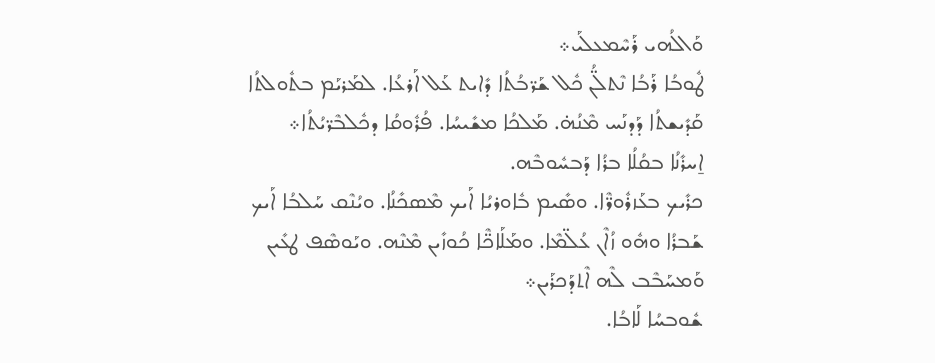ܘܰܐܠܳܗܝ ܪܰܚܶܡܥܠܰܝ܀
ܛܽܘܒܳܐ ܪܰܒܳܐ ܢܶܬܠ̈ܳܢ ܟܽܠ ܫܰܪ̈ܒܳܬܳܐ ܕܺܐܝܬ ܥܰܠ ܐܰܪܥܳܐ. ܠܡܰܪܝܰܡ ܒܬܽܘܠܬܳܐ ܩܰܕܺܝܫܬܳܐ ܕܰܕܢܰܚ ܡܶܢܳܗ̇. ܡܰܠܟܳܐ ܡܫܺܝܚܳܐ. ܦܳܪܽܘܩܳܐ ܕܟܽܠܒܶܪ̈ܝܳܬܳܐ܀
ܐ̱ܚܪܺܢܳܐ ܒܩܳܠܳܐ ܒܪܳܐ ܕܰܒܚܽܘܒܶܗ.
ܟܪܺܝܟ ܒܥܰܙܪܽܘܪ̈ܶܐ. ܘܣܺܝܡ ܒܽܐܘܪܝܳܐ ܐܰܝܟ ܡܶܣܟܺܢܳܐ. ܘܝܳܢܶܩ ܚܰܠܒܳܐ ܐܰܝܟ ܫܰܒܪܳܐ ܘܗܽܘ ܙܳܐܶܢ ܥܳܠ̈ܡܶܐ. ܘܡܰܠܰܐܟ̈ܶܐ ܟܳܘܙܺܝܢ ܡܶܢܶܗ. ܘܝܰܘܣܶܦ ܛܥܺܝܢ ܘܰܡܚܰܒܶܒ ܠܶܗ ܐܶܬܕܰܟܪܰܝܢ܀
ܫܽܘܒܚܳܐ ܠܰܐܒܳܐ.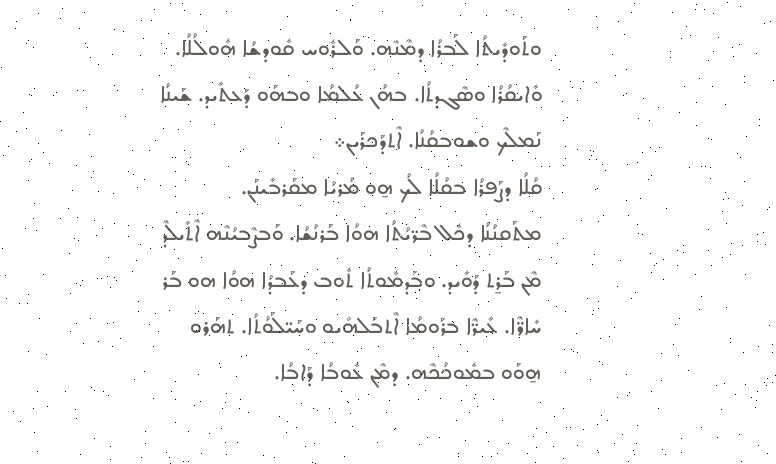ܘܬܰܘܕܺܝܬܳܐ ܠܰܒܪܳܐ ܕܡܶܢܶܗ. ܘܰܠܪܽܘܚ ܩܽܘܕܫܳܐ ܗܽܘܠܳܠܳܐ. ܘܺܐܝܩܳܪܳܐ ܘܣܶܓܕܬܳܐ. ܒܗܳܢ ܥܳܠܡܳܐ ܘܒܗܰܘ ܕܰܥܬܺܝܕ. ܫܰܝܢܳܐ ܢܰܡܠܶܟ ܘܫܘܒܩܳܢܳܐ. ܐܶܬܕܰܟܪܰܝܢ܀
ܩܳܠܳܐ ܕܨܰܦܪܳܐ ܒܩܳܠܳܐ ܠܳܟ ܗ̱ܘ ܡܳܪܝܳܐ ܡܩܰܪܒܺܝܢܰܢ.
ܡܬܰܩܢܳܢܳܐ ܕܟܽܠ ܒܶܪ̈ܝܳܬܳܐ ܗܘܳܐ ܒܰܪܢܳܫܳܐ. ܘܰܒܨܶܒܝܳܢܶܗ ܐܶܬܺܝܠܶܕ ܡܶܢ ܒܰܪ̱ܬ ܕܰܘܺܝܕ. ܘܒܰܕܡܽܘܬܳܐ ܬܽܘܒ ܕܥܰܒܕܳܐ ܗܘܳܐ ܗܘ ܒܰܪ ܚܺܐܪ̈ܶܐ. ܥܺܝܪ̈ܶܐ ܒܪܰܘܡܳܐ ܐܶܬܒܰܠܗܺܝܘ ܘܚܰܝ̈ܠܰܘܳܬܳܐ. ܬܗܰܪܘ ܗ̱ܘܰܘ ܒܡܽܘܟܳܟܶܗ. ܕܡܶܢ ܥܽܘܒܳܐ ܕܰܐܒܳܐ.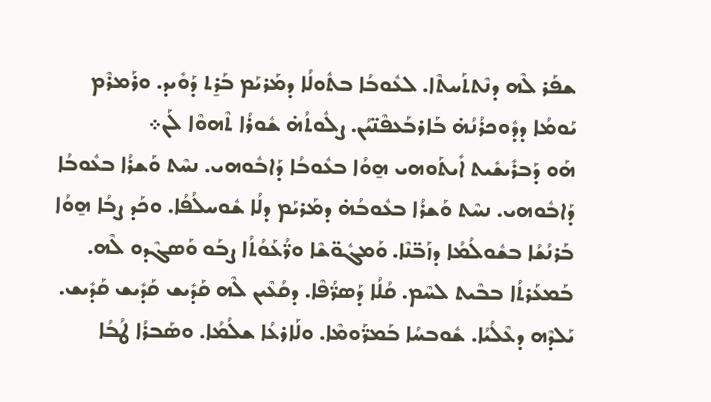ܫܦܰܪ ܠܶܗ ܕܢܶܬܬܰܚܬܶܐ. ܠܥܽܘܒܳܐ ܒܬܽܘܠܳܐ ܕܡܰܪܝܰܡ ܒܰܪ̱ܬ ܕܰܘܺܝܕ. ܘܪܰܡܪܶܡ ܝܰܘܡܳܐ ܕܕܽܘܟܪܳܢܳܗ̇ ܒܰܐܪܒܰܥܦܶܢ̈ܝܳܢ. ܨܠܽܘܬܳܗ̇ ܫܽܘܪܳܐ ܬܶܗܘܶܐ ܠܰܢ܀
ܗܰܘ ܕܰܒܪܺܝܫܺܝܬ ܐܺܝܬܰܘܗܝ ܗ̱ܘܳܐ ܒܥܽܘܒܳܐ ܕܰܐܒܽܘܗܝ. ܢܚܶܬ ܘܰܫܪܳܐ ܒܥܽܘܒܳܐ ܕܰܐܒܽܘܗܝ. ܢܚܶܬ ܘܰܫܪܳܐ ܒܥܽܘܒܳܗ̇ ܕܡܰܪܝܰܡ ܕܠܳܐ ܫܽܘܚܠܳܦܳܐ. ܘܟܰܕ ܨܒܳܐ ܗ̱ܘܳܐ ܒܰܪܢܳܫܳܐ ܒܫܽܘܠܳܡܳܐ ܕܙܰܒ̈ܢܶܐ. ܘܰܡܓܽܘ̈ܫܶܐ ܘܪ̈ܳܥܰܘܳܬܳܐ ܨܒܰܘ ܘܰܣܓܶܕܘ ܠܶܗ. ܒܰܡܥܰܪܬܳܐ ܒܒܶܝܬ ܠܚܶܡ. ܩܳܠܳܐ ܕܰܣܪ̈ܳܦܶܐ. ܕܩܳܥܶܝܢ ܠܶܗ ܩܰܕܺܝܫ ܩܰܕܺܝܫ ܩܰܕܺܝܫ. ܝܰܠܕܶܗ ܕܥܶܠܳܝܳܐ. ܫܽܘܒܚܳܐ ܒܰܡܪ̈ܰܘܡܶܐ. ܘܠܰܐܪܥܳܐ ܫܠܳܡܳܐ. ܘܣܰܒܪܳܐ ܛܳܒܳܐ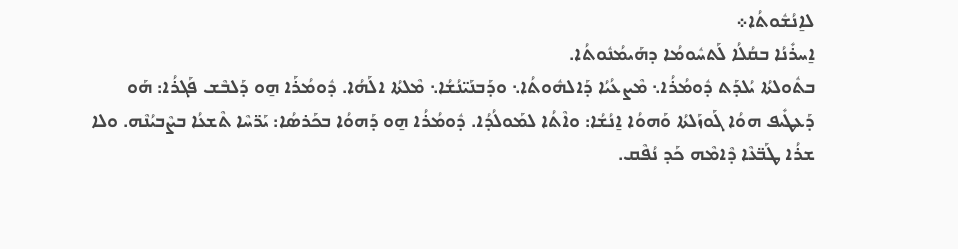ܠܐ̱ܢܳܫܽܘܬܳܐ܀
ܐ̱ܚܪܺܢܳܐ ܒܩܳܠܳܐ ܠܰܬܚܽܘܡܳܐ ܕܗܰܝܡܳܢܽܘܬܳܐ.
ܒܬܽܘܠܬܳܐ ܝܳܠܕܰܬ ܕܽܘܡܳܪܳܐ܆ ܡܶܨܥܳܝܳܐ ܕܰܐܠܗܽܘܬܳܐ܆ ܘܕܰܒܢܰܝ̈ܢܳܫܳܐ܆ ܡܶܠܬܳܐ ܐܠܰܗܳܐ. ܕܽܘܡܳܪܰܐ ܗ̱ܘ ܕܰܠܒܶܫ ܦܰܓܪܳܐ: ܗܰܘ ܕܰܥܛܺܝܦ ܗܘܳܐ ܓܰܘܙܰܠܬܳܐ ܘܰܗܘܳܐ ܐ̱ܢܳܫܳܐ: ܘܐܶܬܳܐ ܠܡܰܘܠܳܕܳܐ. ܕܽܘܡܳܪܳܐ ܗ̱ܘ ܕܰܗܘܳܐ ܒܟܰܪܣܳܐ: ܝܰܪ̈ܚܶܐ ܬܶܫܥܳܐ ܒܨܶܒܝܳܢܶܗ. ܘܠܐ ܫܪܳܐ ܛܰܒ̈ܥܶܐ ܕܶܐܡܶܗ ܟܰܕ ܢܳܦܶܩ.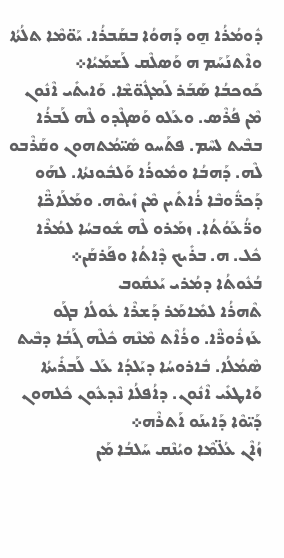ܕܽܘܡܳܪܳܐ ܗ̱ܘ ܕܰܗܘܳܐ ܒܩܰܒܪܳܐ. ܝܰܘ̈ܡܶܐ ܬܠܳܬܳܐ ܘܐܶܬܢܰܚܰܡ ܗ ܘܰܣܠܶܩ ܠܰܫܡܰܝܳܐ܀
ܟܰܘܟܒܳܐ ܣܰܒܰܪ ܠܰܡܓܽܘ̈ܫܶܐ. ܘܰܐܝܬܺܝ ܐܶܢܽܘܢ ܡܶܢ ܦܳܪܶܣ. ܘܥܰܠܘ ܘܰܣܓܶܕܘ ܠܶܗ ܠܰܒܪܳܐ ܒܒܶܝܬ ܠܚܶܡ. ܦܬܰܚܘ ܣܺܝ̈ܡܳܬܗܘܢ ܘܩܰܪܶܒܘ ܠܶܗ. ܕܰܗܒܳܐ ܘܡܽܘܪܳܐ ܘܰܠܒܽܘܢܬܳܐ. ܠܗܰܘ ܕܰܟܪ̈ܽܘܒܶܐ ܪܳܐܬܺܝܢ ܡܶܢ ܙܺܝܘܶܗ. ܘܡܰܠܰܐܟ̈ܶܐ ܘܪ̈ܳܥܰܘܳܬܳܐ. ܙܡܰܪܘ ܠܶܗ ܫܽܘܒܚܳܐ ܠܡܳܪܶܐ ܟܽܠ. ܗ. ܒܪܺܝܟ ܕܶܐܬܳܐ ܘܦܰܪܩܰܢ܀
ܒܳܥܽܘܬܳܐ ܕܡܳܪܝ ܝܰܥܩܽܘܒ
ܬܶܗܪܳܐ ܠܡܺܐܡܰܪ ܕܰܫܪܶܐ ܥܽܘܠܳܐ ܒܓܰܘ ܥܰܙܪܽܘܪ̈ܶܐ. ܘܪܳܐܶܬ ܡܶܢܶܗ ܟܽܠܶܗ ܓܰܒܳܐ ܕܒܶܝܬ ܣܶܡܳܠܳܐ. ܒܽܐܪܘܚܳܐ ܕܝܰܠܕܳܐ ܥܰܠ ܠܰܒܪܺܝܬܳܐ ܘܰܐܛܥܺܝ ܐܶܢܽܘܢ. ܕܐܳܦܠܳܐ ܢܶܕܥܽܘܢ ܟܽܠܗܘܢ ܕܰܝ̈ܘܶܐ ܕܰܐܝܢܰܘ ܐܰܬܪܶܗ܀
ܙܳܐܶܢ ܥܳܠ̈ܡܶܐ ܘܝܳܢܶܩ ܚܰܠܒܳܐ ܡܰܢ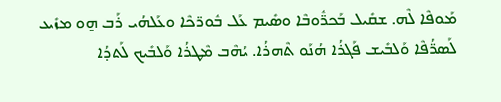ܡܰܘܦܶܐ ܠܶܗ. ܫܩܺܝܠ ܒܰܟܪ̈ܽܘܒܶܐ ܘܣܺܝܡ ܥܰܠ ܒܽܘܪ̈ܟܶܐ ܘܥܰܠܗܳܝ ܪܰܒ ܗ̱ܘ ܡܙܺܝܥ ܠܰܣܪ̈ܳܦܶܐ ܘܰܠܒܺܝܫ ܦܰܓܪܳܐ ܗܳܢܰܘ ܬܶܗܪܳܐ. ܝܳܗܶܒ ܡܶܛܪܳܐ ܘܰܠܒܺܝܟ ܠܰܬܕܳܐ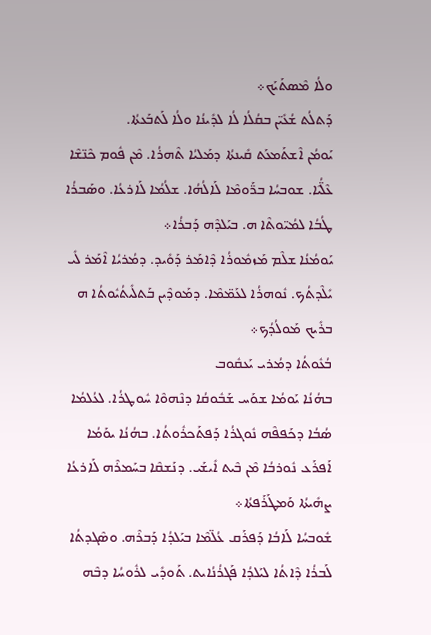ܘܠܳܐ ܡܶܣܬܰܝܰܟ܀
ܕܰܬܠܳܬ ܫܳܥܺܝ̈ܢ ܒܩܳܠܳܐ ܠܳܐ ܠܕܺܝܢܳܐ ܘܠܳܐ ܠܰܬܒܰܥܬܳܐ.
ܝܰܘܡܳܢ ܐܶܫܬܰܡܥܰܬ ܩܺܝܢܬܳܐ ܕܡܰܠܝܳܐ ܬܶܗܪܳܐ. ܡܶܢ ܦܽܘܡ ܟܶܢ̈ܫܶܐ ܥܶܠ̈ܳܝܶܐ. ܫܘܒܚܳܐ ܒܪ̈ܰܘܡܶܐ ܠܰܐܠܳܗܳܐ. ܫܠܳܡܳܐ ܠܰܐܪܥܳܐ. ܘܣܰܒܪܳܐ ܛܳܒܳܐ ܠܡܳܝ̈ܘܬܶܐ ܗ. ܒܝܰܠܕܶܗ ܕܰܒܪܳܐ܀
ܝܰܘܡܳܢܳܐ ܫܠܶܡ ܡܰܙܡܽܘܪܳܐ ܕܶܐܡܰܪ ܕܰܘܺܝܕ. ܕܡܳܪܝܳܐ ܐܶܡܰܪ ܠܺܝ ܝܺܠܶܕܬܳܟ. ܢܽܘܗܪܳܐ ܠܥܰܡ̈ܡܶܐ. ܕܡܰܘܕܶܝܢ ܒܰܬܠܺܝܬܳܝܽܘܬܳܐ ܗ ܒܪܺܝܟ ܡܰܘܠܳܕܳܟ܀
ܒܳܥܽܘܬܳܐ ܕܡܳܪܝ ܝܰܥܩܽܘܒ
ܒܗܳܢܳܐ ܝܰܘܡܳܐ ܫܘܰܚ ܫܰܒܽܘܩܳܐ ܕܢܶܗܘܶܐ ܚܽܘܛܪܳܐ. ܠܥܳܠܡܳܐ ܣܳܒܳܐ ܕܟܰܦܦܶܗ ܢܽܘܓܪܳܐ ܕܰܦܬܰܟܪܽܘܬܳܐ. ܒܗܳܢܳܐ ܝܘܰܡܳܐ ܐܰܦܪܰܥ ܢܽܘܪܒܳܐ ܡܶܢ ܒܶܝܬ ܐܺܝܫܰܝ. ܕܢܰܫܩܶܐ ܒܚܰܡܪܶܗ ܠܰܐܪܥܳܐ ܨܗܺܝܬܳܐ ܘܰܡܛܰܪܰܦܬܳܐ܀
ܫܽܘܒܚܳܐ ܠܰܐܒܳܐ ܕܰܦܪܰܩ ܥܳܠ̈ܡܶܐ ܒܝܰܠܕܳܐ ܕܰܒܪܶܗ. ܘܣܶܓܕܬܳܐ ܠܰܒܪܳܐ ܕܶܐܬܳܐ ܠܝܰܠܕܳܐ ܦܰܓܪܳܢܳܐܝܬ. ܬܰܘܕܺܝ ܠܪܽܘܚܳܐ ܕܒܶܗ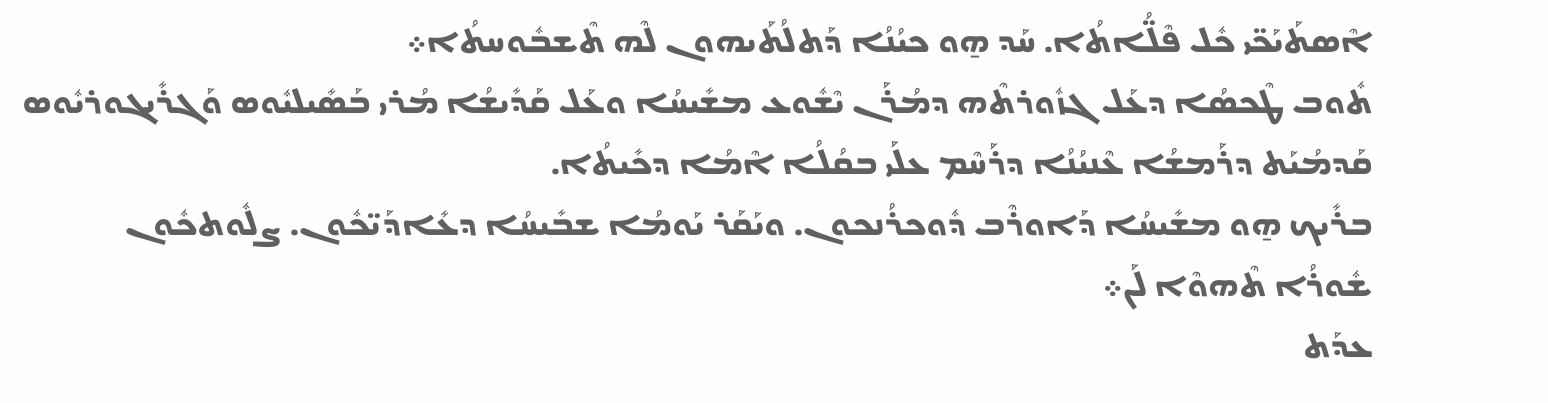ܐܶܣܬܰܝܰܟ̈ܝ ܟܽܠ ܦܶܠ̈ܳܐܬܳܐ. ܚܰܕ ܗ̱ܘ ܟܝܳܢܳܐ ܕܰܬܠܳܬܰܝܗܘܢ ܠܶܗ ܬܶܫܒܽܘܚܬܳܐ܀
ܬܽܘܒ ܛܶܟܣܳܐ ܕܥܰܠ ܓܙܽܘܪܬܶܗ ܕܡܳܪܰܢ ܝܶܫܽܘܥ ܡܫܺܝܚܳܐ ܘܥܰܠ ܩܰܕܺܝܫܳܐ ܡܳܪܝ ܒܰܣܺܝܠܝܽܘܣ ܘܰܓܪܺܝܓܘܪܝܽܘܣ
ܩܰܕܡܳܝܰܬ ܕܪܰܡܫܳܐ ܥܶܢܝܳܢܳܐ ܕܪܰܚܶܡ ܥܠܰܝ ܒܩܳܠܳܐ ܐܶܡܳܐ ܕܟܺܝܬܳܐ.
ܒܪܺܝܟ ܗ̱ܘ ܡܫܺܝܚܳܐ ܕܰܐܘܪܶܒ ܕܽܘܟܪܳܢܟܘܢ. ܘܝܰܩܰܪ ܝܰܘܡܳܐ ܫܒܺܝܚܳܐ ܕܥܺܐܕܰܝ̈ܟܽܘܢ. ܨܠܽܘܬܟܽܘܢ ܫܽܘܪܳܐ ܬܶܗܘܶܐ ܠܰܢ܀
ܥܕܰܬ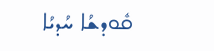ܩܽܘܕܫܳܐ ܚܳܕܝܳܐ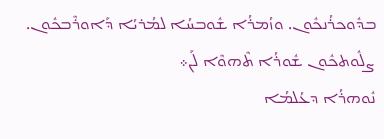ܒܕܽܘܟܪܳܢܟܽܘܢ. ܘܙܳܡܪܳܐ ܫܽܘܒܚܳܐ ܠܡܳܪܝܳܐ ܕܰܐܘܪܶܒܟܽܘܢ. ܨܠܽܘܬܟܽܘܢ ܫܽܘܪܳܐ ܬܶܗܘܶܐ ܠܰܢ܀
ܢܽܘܗܪܳܐ ܕܥܳܠܡܳܐ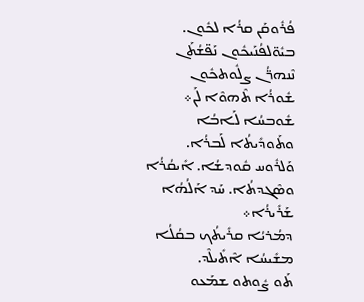ܦܳܪܽܘܩܰܢ ܩܪܳܐ ܠܟܽܘܢ. ܒܝܽܘ̈ܠܦܳܢܰܝܟܽܘܢ ܢܰܦ̈ܫܳܬܰܢ ܢܶܢܗܪ̈ܳܢ ܨܠܽܘܬܟܽܘܢ ܫܽܘܪܳܐ ܬܶܗܘܶܐ ܠܰܢ܀
ܫܽܘܒܚܳܐ ܠܰܐܒܳܐ ܘܬܰܘܕܺܝܬܳܐ ܠܰܒܪܳܐ. ܘܰܠܪܽܘܚ ܩܽܘܕܫܳܐ. ܐܺܝܩܳܪܳܐ ܘܣܶܓܕܬܳܐ. ܚܰܕ ܐܰܠܳܗܳܐ ܫܰܪܺܝܪܳܐ܀
ܕܡܳܪܝܳܐ ܩܪܺܝܬܳܟ ܒܩܳܠܳܐ ܡܫܺܝܚܳܐ ܐܶܬܺܝܠܶܕ.
ܬܰܘ ܨܽܘܬܘ ܫܡܰܥܘ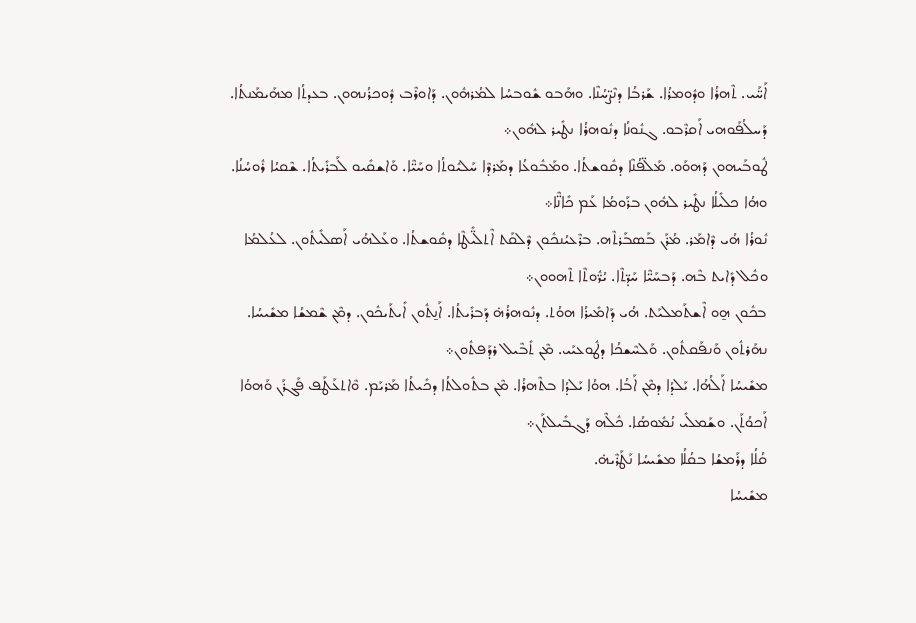ܐܰܚ̈ܰܝ. ܬܶܗܪܳܐ ܘܕܽܘܡܪܳܐ. ܫܰܪܒܳܐ ܕܢܶܨ̈ܚܳܢܶܐ. ܘܗܰܒܘ ܫܽܘܒܚܳܐ ܠܡܳܪܗܽܘܢ. ܕܰܐܘܪܶܒ ܕܽܘܟܪܳܢܗܘܢ. ܒܥܕܬܳܐ ܡܗܰܝܡܰܢܬܳܐ. ܕܰܚܠܳܦܰܘܗܝ ܐܰܩܪܶܒܘ. ܓܢܽܘܢܳܐ ܕܢܽܘܗܪܳܐ ܢܛܺܝܪ ܠܗܽܘܢ܀
ܛܽܘܒܰܝܗܘܢ ܕܰܗܘܰܘ. ܡܰܠ̈ܦܳܢܶܐ ܕܩܽܘܫܬܳܐ. ܘܡܰܒܽܘܥܳܐ ܕܡܰܪܕܶܐ ܚܰܠܝܽܘܬܳܐ ܘܚܰܝ̈ܶܐ. ܘܰܐܫܩܺܝܘ ܠܰܒܪܺܝܬܳܐ. ܫܶܩܝܳܐ ܪܽܘܚܳܢܳܐ. ܘܗܳܐ ܟܠܺܝܠܳܐ ܢܛܺܝܪ ܠܗܽܘܢ ܒܪܰܘܡܳܐ ܥܰܡ ܟܺܐܢ̈ܶܐ܀
ܢܽܘܪܳܐ ܗܳܝ ܕܶܐܡܰܪ. ܡܳܪܰܢ ܒܰܣܒܰܪܬܶܗ. ܒܪܶܥܝܳܢܟܽܘܢ ܕܶܠܩܰܬ ܐܶܬܠ̈ܺܝܛܶܐ ܕܩܽܘܫܬܳܐ. ܘܥܰܠܗܳܝ ܐܰܣܠܺܝܬܽܘܢ. ܠܥܳܠܡܳܐ ܘܟܽܠ ܕܺܐܝܬ ܒܶܗ. ܕܰܒܚܰܝ̈ܶܐ ܚܰܕ̈ܬܶܐ. ܝܳܪ̈ܽܘܬܶܐ ܬܶܗܘܘܢ܀
ܒܟܽܘܢ ܗ̱ܘ ܐܶܫܬܰܡܠܝܰܬ. ܗܳܝ ܕܰܐܡܺܝܪܳܐ ܗܘܳܬ. ܕܢܽܘܗܪܳܗ̇ ܕܰܒܪܺܝܬܳܐ. ܐܰܢ̱ܬܽܘܢ ܐܺܝܬܰܝܟܽܘܢ. ܕܡܶܢ ܫܶܡܫܳܐ ܡܫܺܝܚܳܐ. ܢܗܰܪܬܽܘܢ ܘܰܢܦܰܩܬܽܘܢ. ܘܰܠܚܶܫܟܳܐ ܕܛܽܘܥܝܰܝ. ܡܶܢ ܬܺܒܶܝܠ ܪܕܰܦܬܽܘܢ܀
ܡܫܺܝܚܳܐ ܐܰܠܳܗܳܐ. ܝܰܠܕܳܐ ܕܡܶܢ ܐܰܒܳܐ. ܗܘܳܐ ܝܰܠܕܳܐ ܒܬܶܗܪܳܐ. ܡܶܢ ܒܬܽܘܠܬܳܐ ܕܟܺܝܬܳܐ ܡܰܪܝܰܡ. ܘܶܐܬܥܰܛܰܦ ܦܰܓܪܰܢ ܘܰܗܘܳܐ ܐܰܟܘܳܬܰܢ. ܘܫܰܡܠܺܝ ܢܳܡܽܘܣܳܐ. ܟܽܠܶܗ ܕܰܓܒܺܝܠܬܰܢ܀
ܩܳܠܳܐ ܕܪܰܡܫܳܐ ܒܩܳܠܳܐ ܡܫܺܝܚܳܐ ܢܰܛܰܪܶܝܗ̇.
ܡܫܺܝܚܳܐ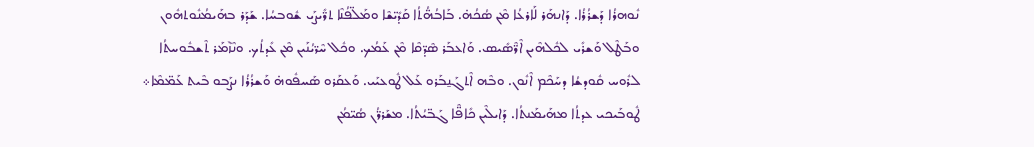ܢܽܘܗܪܳܐ ܕܰܫܪܳܪܳܐ. ܕܰܐܢܗܰܪ ܠܰܐܪܥܳܐ ܡܶܢ ܣܳܟܳܗ̇. ܒܰܐܒܳܗ̈ܳܬܳܐ ܩܰܕܺܝ̈ܫܶܐ ܘܡܰܠ̈ܦܳܢܶܐ ܬܪ̈ܺܝܨܰܝ ܫܽܘܒܚܳܐ. ܫܰܕܰܪ ܒܗܰܝܡܳܢܽܘܬܗܽܘܢ ܘܒܰܛܶܠ ܘܰܫܪܺܝ ܠܟܽܠܗܶܝܢ ܐܶܪ̈ܶܣܺܝܣ. ܘܰܐܥܒܰܪ ܣܶܕ̈ܩܶܐ ܡܶܢ ܥܰܡܳܟ. ܘܟܽܠ ܚܶܪ̈ܝܳܢܰܝܢ ܡܶܢ ܥܺܕܬܳܟ. ܘܢܶܙ݉ܡܰܪ ܬܶܫܒܽܘܚܬܳܐ ܠܪܽܘܚ ܩܽܘܕܫܳܐ ܕܚܰܟܶܡ ܐܶܢܽܘܢ. ܘܒܶܗ ܐܶܬܓܰܢ̱ܒܰܪܘ ܥܰܠ ܛܽܘܥܝܰܝ. ܘܰܥܩܰܪܘ ܣܰܚܦܽܘܗ̇ ܘܰܫܪܳܪܳܐ ܢܨܰܒܘ ܒܶܝܬ ܥܰܡ̈ܡܶܐ܀
ܛܽܘܒܰܝܟܝ ܥܕܬܳܐ ܡܗܰܝܡܰܢܬܳܐ. ܕܰܐܝܠܶܝܢ ܟܺܐܦ̈ܶܐ ܓܰܒ̈ܝܳܬܳܐ. ܡܫܰܪܪ̈ܳܢ ܣܳܝ̈ܡܳܢ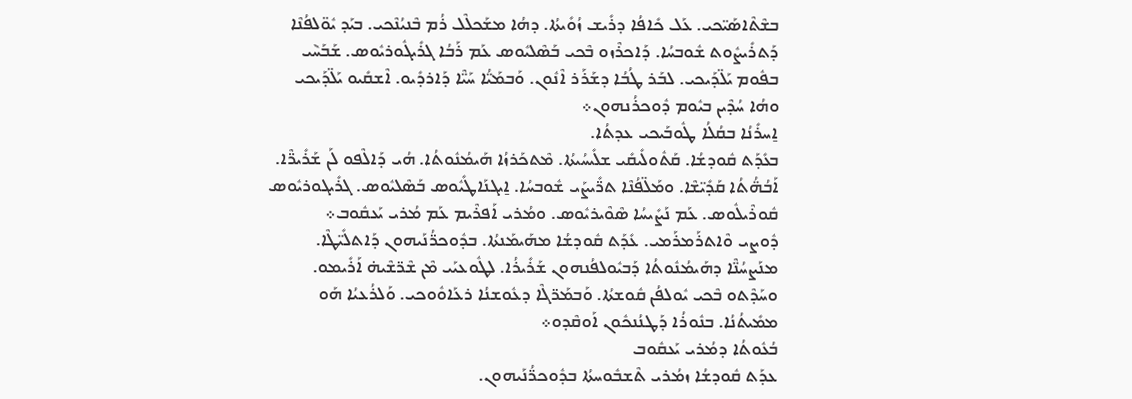ܒܫܶܬܶܐܣܰܝ̈ܟܝ. ܥܰܠ ܟܺܐܦܳܐ ܕܪܺܝܫ ܙܳܘܺܝܬܳܐ. ܕܗܳܐ ܡܫܰܟܠܶܠ ܪܳܡ ܒܶܢܝܳܢܶܟܝ. ܒܝܰܕ ܝܽܘ̈ܠܦܳܢܶܐ ܕܰܬܪܺܝܨܽܘܬ ܫܽܘܒܚܳܐ. ܕܰܐܟܪܶܙܘ ܒܶܟܝ ܒܰܣܶܠܝܽܘܣ ܥܰܡ ܪܰܒܳܐ ܓܪܺܝܓܽܘܪܝܽܘܣ. ܫܰܒܰܚ݉ܝ ܒܦܽܘܡ ܝܰܠ̈ܕܰܝܟܝ. ܠܒܰܪ ܛܳܒܳܐ ܕܫܰܪܰܪ ܐܶܢܽܘܢ. ܘܰܒܡܰܝ̈ܳܐ ܚܰܝ̈ܶܐ ܕܰܐܪܕܺܝܘ. ܐܶܫܩܺܝܘ ܝܰܠ̈ܕܰܝܟܝ ܘܗܳܐ ܚܳܕܶܝܢ ܒܝܽܘܡ ܕܽܘܟܪܳܢܗܘܢ܀
ܐ̱ܚܪܺܢܳܐ ܒܩܳܠܳܐ ܛܽܘܒܰܝܟܝ ܥܕܬܳܐ.
ܒܥܺܕܰܬ ܩܽܘܕܫܳܐ. ܩܰܬܽܘܠܺܝܩܺܝ ܫܠܺܝܚܳܝܬܳܐ. ܡܶܬܟܰܪܙܳܐ ܗܰܝܡܳܢܽܘܬܳܐ. ܗܳܝ ܕܰܐܠܶܦܘ ܠܰܢ ܫܰܪܺܝܪ̈ܶܐ. ܐܰܒܳܗ̈ܳܬܳܐ ܩܰܕܺܝ̈ܫܶܐ. ܘܡܰܠ̈ܦܳܢܶܐ ܬܪ̈ܺܝܨܰܝ ܫܽܘܒܚܳܐ. ܐ̱ܝܓܢܰܐܛܺܝܽܘܣ ܒܰܣܶܠܝܽܘܣ. ܓܪܺܝܓܘܪܝܽܘܣ ܩܽܘܪܶܝܠܽܘܣ. ܥܰܡ ܢܰܨܺܝܚܳܐ ܣܶܘܶܝܪܝܽܘܣ. ܘܡܳܪܝ ܐܰܦܪܶܝܡ ܥܰܡ ܡܳܪܝ ܝܰܥܩܽܘܒ܀
ܕܽܘܨܝ ܘܶܐܬܪܰܡܪܰܡܝ. ܥܺܕܰܬ ܩܽܘܕܫܳܐ ܡܗܰܝܡܰܢܬܳܐ. ܒܕܽܘܟܪ̈ܳܢܰܝܗܘܢ ܕܰܐܬܠܺܝ̈ܛܶܐ. ܡܢܰܨܚܳܢ̈ܶܐ ܕܗܰܝܡܳܢܽܘܬܳܐ ܕܰܒܝܽܘܠܦܳܢܗܘܢ ܫܰܪܺܝܪܳܐ. ܠܛܽܘܥܝܰܝ ܡܶܢ ܫܶܪ̈ܫܶܝܗ̇ ܐܰܪܺܝܡܘ. ܘܚܰܕܶܬܘ ܒܶܟܝ ܝܽܘܠܦܳܢ ܩܽܘܫܬܳܐ. ܘܰܒܡܰܪ̈ܓܶܐ ܕܥܽܘܫܢܳܐ ܪܥܰܐܘܽܘܟܝ. ܘܰܠܪܳܥܝܳܐ ܗܰܘ ܡܡܺܝܬܳܢܳܐ. ܒܢܽܘܪܳܐ ܕܰܛܢܳܢܟܽܘܢ ܐܰܘܩܶܕܘ܀
ܒܳܥܽܘܬܳܐ ܕܡܳܪܝ ܝܰܥܩܽܘܒ
ܥܕܰܬ ܩܽܘܕܫܳܐ ܙܡܳܪܝ ܬܶܫܒܽܘܚܬܳܐ ܒܕܽܘܟܪ̈ܳܢܰܝܗܘܢ.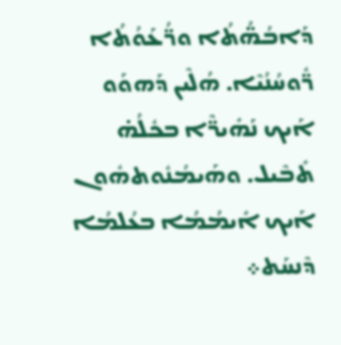ܕܰܐܒܳܗ̈ܳܬܳܐ ܘܪ̈ܳܥܰܘܳܬܳܐ ܪ̈ܽܘܚܳܢܳܝܶܐ. ܗܳܠܶܝܢ ܕܰܗܘܰܘ ܐܰܝܟ ܢܰܗܺܝܪ̈ܶܐ ܒܟܽܠܳܗ̇ ܬܺܒܶܝܠ. ܘܗܰܝܡܳܢܽܘܬܗܽܘܢ ܐܰܝܟ ܐܺܝܡܳܡܳܐ ܒܥܳܠܡܳܐ ܕܶܢܚܰܬ܀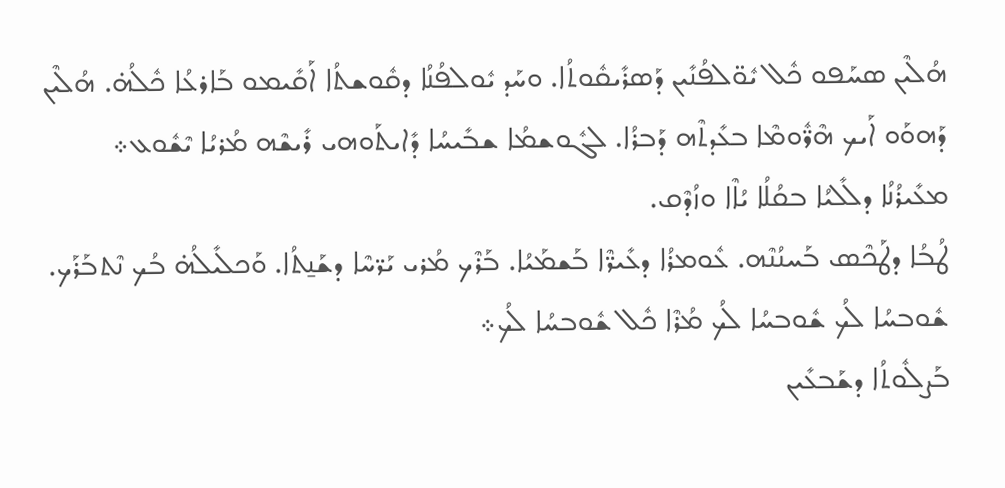ܗܳܠܶܝܢ ܣܚܰܦܘ ܟܽܠ ܝܽܘ̈ܠܦܳܢܺܝܢ ܕܰܣܪܺܝܩܽܘܬܳܐ. ܘܚܰܕ ܝܽܘܠܦܳܢܳܐ ܕܩܽܘܫܬܳܐ ܐܰܩܺܝܡܘ ܒܰܐܪܥܳܐ ܟܽܠܳܗ̇. ܗܳܠܶܝܢ ܕܰܗܘܰܘ ܐܰܝܟ ܗܶܪ̈ܽܘܡܶܐ ܒܥܺܕܬܶܗ ܕܰܒܪܳܐ. ܠܓܽܘܫܡܳܐ ܫܒܺܝܚܳܐ ܕܺܐܝܬܰܘܗܝ ܪܺܝܫܶܗ ܡܳܪܝܳܐ ܝܶܫܽܘܥ܀
ܡܥܺܝܪܳܢܳܐ ܕܠܺܠܝܳܐ ܒܩܳܠܳܐ ܝܳܐܶܐ ܘܙܳܕܶܩ.
ܛܳܒܳܐ ܕܛܰܟܶܣ ܒܰܚܢܳܢܶܗ. ܥܽܘܡܪܳܐ ܕܥܺܝܪ̈ܶܐ ܒܰܫܡܰܝܳܐ. ܒܰܪܶܟ ܡܳܪܝ ܝܰܪ̈ܚܶܐ ܕܫܰܢ̱ܬܳܐ. ܘܰܟܠܺܝܠܳܗ̇ ܒܳܟ ܢܶܬܒܰܪܰܟ. ܫܽܘܒܚܳܐ ܠܳܟ ܫܽܘܒܚܳܐ ܠܳܟ ܡܳܪܶܐ ܟܽܠ ܫܽܘܒܚܳܐ ܠܳܟ܀
ܒܰܨܠܽܘܬܳܐ ܕܫܰܒܥܺܝܢ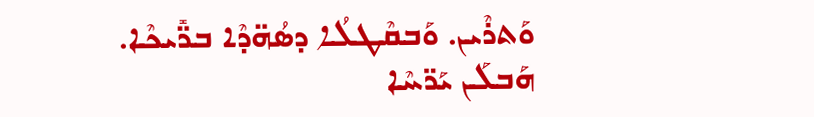ܘܰܬܪܶܝܢ. ܘܰܒܩܶܛܠܳܐ ܕܣܳܗ̈ܕܶܐ ܒܪ̈ܺܝܟܶܐ. ܗܰܒܠܰܢ ܝܰܪ̈ܚܶܐ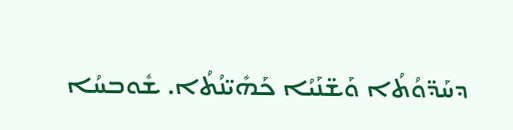ܕܚܰܕ̈ܘܳܬܳܐ ܘܰܫ̈ܢܰܝܳܐ ܟܰܗܺܝ̈ܢܳܬܳܐ. ܫܽܘܒܚܳܐ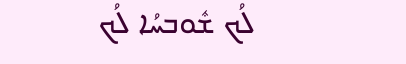ܠܳܟ ܫܽܘܒܚܳܐ ܠܳܟ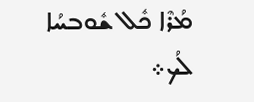ܡܳܪܶܐ ܟܽܠ ܫܽܘܒܚܳܐ ܠܳܟ܀